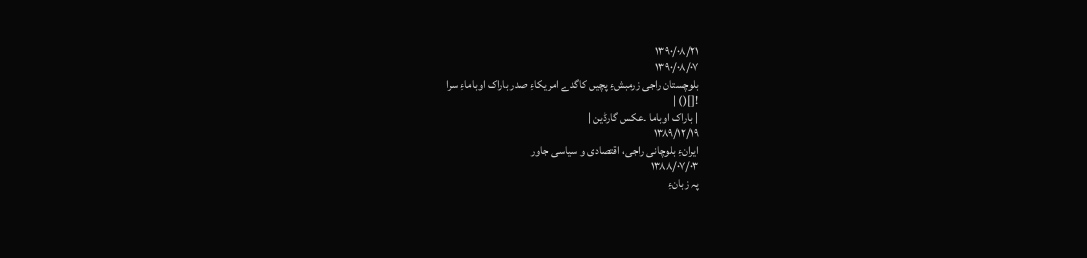۱۳۹۰/۰۸/۲۱
۱۳۹۰/۰۸/۰۷
بلوچستان راجی زرمبشءِ پچیں کاگدے امریکاءِ صدر باراک اوباماءِ سرا
![]() |
| باراک اوباما ۔عکس گارڈین |
۱۳۸۹/۱۲/۱۹
ایرانءِ بلوچانی راجی، اقتصادی و سیاسی جاور
۱۳۸۸/۰۷/۰۳
پہ زبانءِ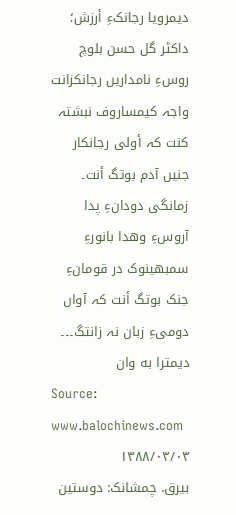دیمرویا رجانکءِ أرزش؛ داکٹر گل حسن بلوچ
روسءِ نامداریں رجانکزانت واجہ کیمساروف نبشتہ کنت کہ أولی رجانکار جنیں آدم بوتگ أنت۔ زمانگی دودانءِ پدا آروسءِ وھدا بانورءِ سمبھینوک در قومانءِ جنک بوتگ أنت کہ آواں دومیءِ زبان نہ زانتگ۔۔۔ دیمترا به وان
Source: www.balochinews.com
۱۳۸۸/۰۳/۰۳
بیرق. چمشانک: دوستین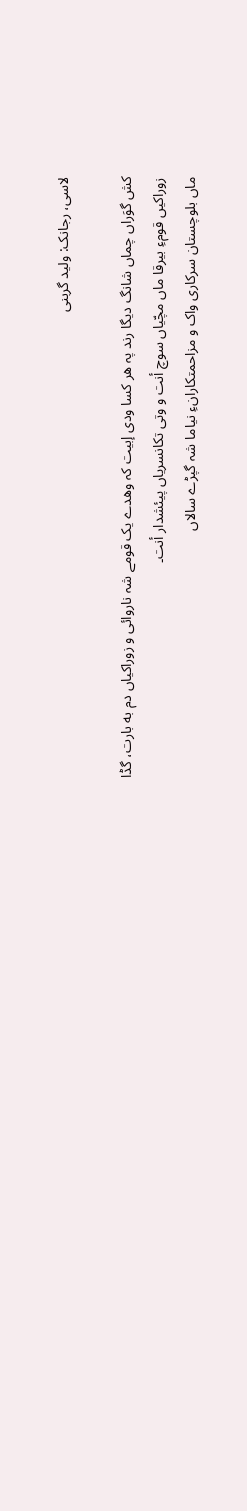لاسی، رجانک: ولید گربنی

کش گوَراں چماں شانگ دیگا رند پہ ھر کسا ودی إبیت کہ وھدے یک قومے شہ ناروائی و زوراکیاں دم به بارت، گڈا زوراکیں قومءِ بیرقا ماں مچّیاں سوچ أنت و وتی تکانسریاں پیئشدار أنت۔
ماں بلوچستان سرکاری واک و مزاحمتکارانءِ نیاما شہ گپڑے سالاں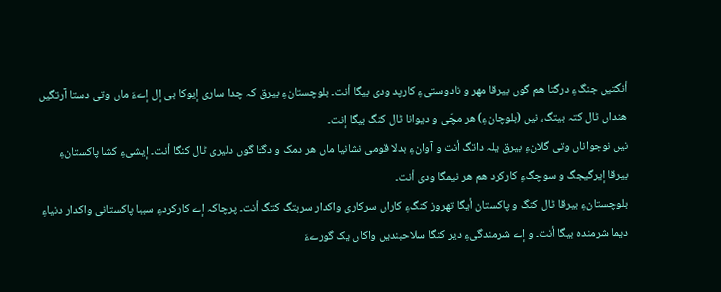أنگتیں جنگءِ درگتا ھم گوں بیرقا مھر و نادوستیءِ کارپد ودی بیگا أنت۔ بلوچستانءِ بیرق کہ چدا ساری إیوکا بی إل إےءَ ماں وتی دستا آرتگیں ھنداں ٹال کتہ بیتگ، نیں (بلوچانءِ) ھر مچّی و دیوانا ٹال کنگ بیگا إنت۔
نیں نوجواناں وتی گلانءِ بیرق یلہ داتگ أنت و آوانءِ بدلا قومی نشانیا ماں ھر دمک و دگـّا گوں دلیری ٹال کنگا أنت۔ إیشیءِ کشا پاکستانءِ بیرقا إیرگيجگ و سوچگءِ کارکرد ھم ھر نیمگا ودی أنت۔
بلوچستانءِ بیرقا ٹال کنگ و پاکستان أیگا تھروز کنگءِ کاراں سرکاری واکدار سربتگ کتگ أنت۔ پرچاکہ إے کارکردءِ سببا پاکستانی واکدار دنیاءِ دیما شرمندہ بیگا أنت۔ و إے شرمندگیءِ دیر کنگا سلاحبندیں واکاں یک گورےءَ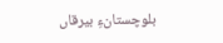بلوچستانءِ بیرقاں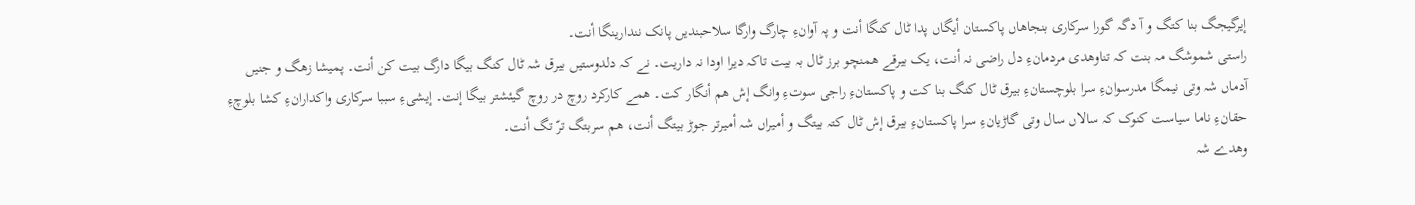إیرگيجگ بنا کتگ و آ دگہ گورا سرکاری بنجاھاں پاکستان أیگاں پدا ٹال کنگا أنت و پہ آوانءِ چارگ وارگا سلاحبندیں پانک نندارینگا أنت۔
راستی شموشگ مہ بنت کہ تناوھدی مردمانءِ دل راضی نہ أنت، یک بیرقے ھمنچو برز ٹال بہ بیت تاکہ دیرا اودا نہ داریت۔ نے کہ دلدوستیں بیرق شہ ٹال کنگ بیگا دارگ بیت کن أنت۔ پمیشا زھگ و جنیں آدماں شہ وتی نیمگا مدرسوانءِ سرا بلوچستانءِ بیرق ٹال کنگ بنا کت و پاکستانءِ راجی سوتءِ وانگ إش ھم أنگار کت۔ ھمے کارکرد روچ در روچ گيئشتر بیگا إنت۔ إیشیءِ سببا سرکاری واکدارانءِ کشا بلوچءِ حقانءِ ناما سیاست کنوک کہ سالاں سال وتی گاڑیانءِ سرا پاکستانءِ بیرق إش ٹال کتہ بیتگ و أمیراں شہ أمیرتر جوڑ بیتگ أنت، ھم سربتگ ترّ تگ أنت۔
وھدے شہ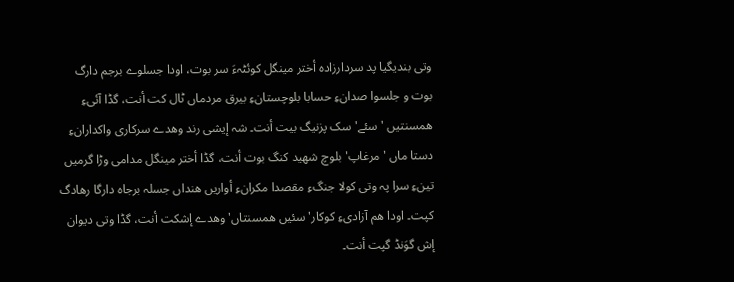وتی بندیگیا پد سردارزادہ أختر مینگل کوئٹہءَ سر بوت، اودا جسلوے برجم دارگ بوت و جلسوا صدانءِ حسابا بلوچستانءِ بیرق مردماں ٹال کت أنت، گڈا آئیءِ ھمسنتیں 'سئے' سک پزنیگ بیت أنت۔ شہ إیشی رند وھدے سرکاری واکدارانءِ دستا ماں 'مرغاپ' بلوچ شھید کنگ بوت أنت، گڈا أختر مینگل مدامی وڑا گرمیں تینءِ سرا پہ وتی کولا جنگءِ مقصدا مکرانءِ أواريں ھنداں جسلہ برجاہ دارگا رھادگ کپت۔ اودا ھم آزادیءِ کوکار'سئیں ھمسنتاں' وھدے إشکت أنت، گڈا وتی دیوان إش گوَنڈ گپت أنت۔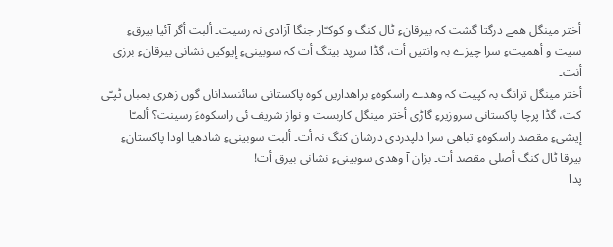أختر مینگل ھمے درگتا گشت کہ بیرقانءِ ٹال کنگ و کوکـّار جنگا آزادی نہ رسیت۔ ألبت أگر آئیا بیرقءِ سیت و أھمیتءِ سرا چیزے بہ وانتیں أت، گڈا سرپد بیتگ أت کہ سوبینیءِ إیوکیں نشانی بیرقانءِ برزی أنت۔
أختر مینگل ترانگ بہ کپیت کہ وھدے راسکوہءِ براھداریں کوہ پاکستانی سائنسداناں گوں زھری بمباں ٹپـّی کت، گڈا پرچا پاکستانی سروزیرءِ گاڑی أختر مینگل کاربست و نواز شریف ئی راسکوہءَ رسینت؟ ألمـّا إیشیءِ مقصد راسکوہءِ تباھی سرا دلپدردی درشان کنگ نہ أت۔ ألبت سوبینیءِ شادھیا اودا پاکستانءِ بیرقا ٹال کنگ أصلی مقصد أت۔ بزان آ وھدی سوبینیءِ نشانی بیرق أت!
پدا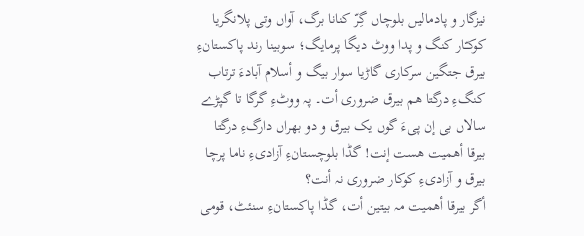نیزگار و پادمالیں بلوچاں گِرّ کنانا برگ، آواں وتی پلانگریا کوکـّار کنگ و پدا ووٹ دیگا پرمایگ؛ سوبینا رند پاکستانءِ بیرق جتگین سرکاری گاڑیا سوار بیگ و أسلام آبادءَ ترتاب کنگءِ درگتا ھم بیرق ضروری أت۔ پہ ووٹءِ گرگا تا گپڑے سالاں بی إن پیءَ گوں یک بیرق و دو بھراں دارگءِ درگتا بیرقا أھمیت ھست إنت! گڈا بلوچستانءِ آزادیءِ ناما پرچا بیرق و آزادیءِ کوکار ضروری نہ أنت؟
أگر بیرقا أھمیت مہ بیتین أت، گڈا پاکستانءِ سنئٹ، قومی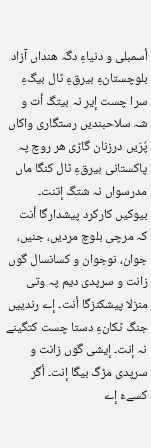أسمبلی و دنیاءِ دگہ ھنداں آزاد بلوچستانءِ بیرقءِ ٹال بیگءِ سرا چست إیر نہ بیتگ أت و شہ سلاحبندیں رستگاری واکاں پُرّیں درزنان گاڑی ھر روچ پہ پاکستانی بیرقءِ ٹال کنگا ماں مدرسواں نہ شتگ إتنت۔
بیوکیں کارکرد پیشدارگا أنت کہ مرچی بلوچ مردیں، جنیں، جوان، نوجوان و کسانسال گوں زانت و سرپدی دیم پہ وتی منزلا پیشکنزگا أنت۔ إے رندییں جنگ ٹکانءِ دستا چست کتگینے نہ إنت۔ إیشی گوں زانت و سرپدی مڑگ بیگا إنت۔ أگر کسےءَ إے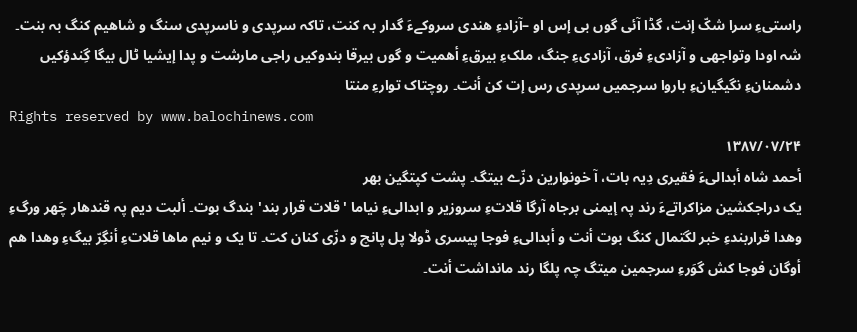راستیءِ سرا شکّ إنت، گڈا آئی گوں بی إس او –آزادءِ ھندی سروکےءَ گدار بہ کنت، تاکہ سرپدی و ناسرپدی سنگ و شاھیم کنگ بہ بنت۔ شہ اودا وتواجھی و آزادیءِ فرق، آزادیءِ جنگ، ملکءِ بیرقءِ أھمیت و گوں بیرقا بندوکیں راجی مارشت و پدا إیشیا ٹال بیگا گِندؤکیں دشمنانءِ نگیگیانءِ باروا سرجمیں سرپدی رس إت کن أنت۔ روچتاک توارءِ منتا
Rights reserved by www.balochinews.com
۱۳۸۷/۰۷/۲۴
أحمد شاہ أبدالیءَ فقیری دِیہ بات، آ خونوارین دزّے بیتگ۔ پشت کپتگین بھر
یک دراجکشین مزاکراتےءَ رند پہ إیمنی برجاہ آرگا قلاتءِ سروزیر و ابدالیءِ نیاما 'قلات قرار بند' بندگ بوت۔ ألبت دیم پہ قندھار چَھر ورگءِ وھدا قراربندءِ خبر لگتمال کنگ بوت أنت و أبدالیءِ فوجا پیسری ڈولا پل پانچ و دزّی کنان کت۔ تا یک و نیم ماھا قلاتءِ أنگِرّ بیگءِ وھدا ھم أوگان فوجا کش گوَرءِ سرجمین میتگ چہ پلگا رند مانداشت أنت۔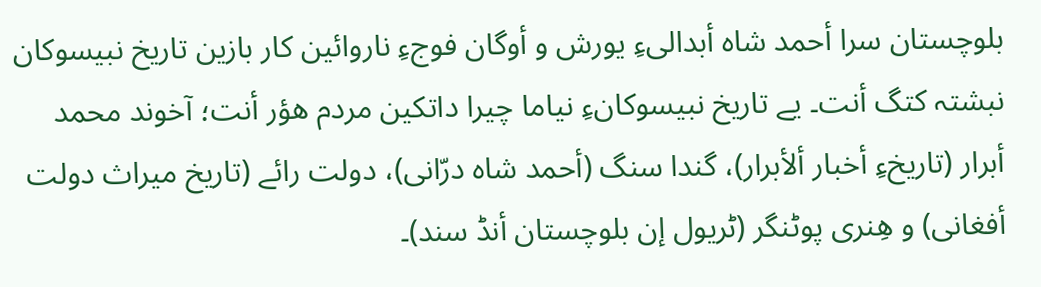بلوچستان سرا أحمد شاہ أبدالیءِ یورش و أوگان فوجءِ ناروائین کار بازین تاریخ نبیسوکان نبشتہ کتگ أنت۔ یے تاریخ نبیسوکانءِ نیاما چیرا داتکین مردم ھؤر أنت؛ آخوند محمد أبرار (تاریخءِ أخبار ألأبرار)، گندا سنگ (أحمد شاہ درّانی)، دولت رائے (تاریخ میراث دولت أفغانی) و ھِنری پوٹنگر (ٹریول إن بلوچستان أنڈ سند)۔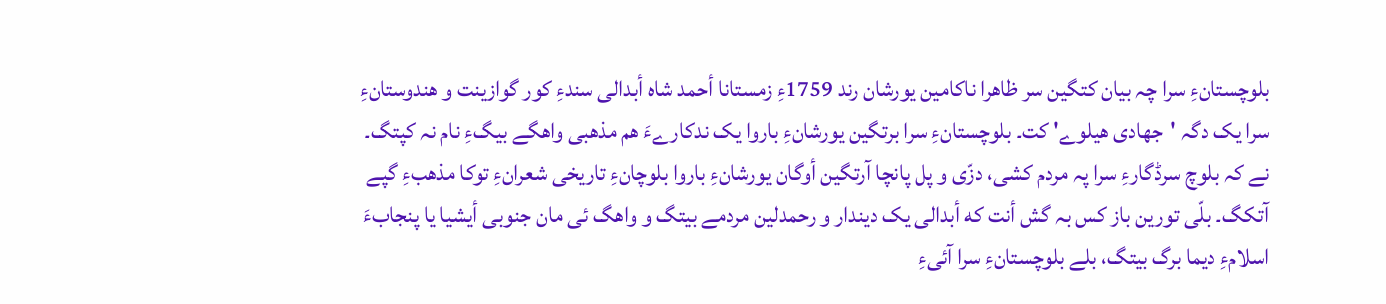بلوچستانءِ سرا چہ بیان کتگین سر ظاھرا ناکامین یورشان رند 1759ءِ زمستانا أحمد شاہ أبدالی سندءِ کور گوازینت و ھندوستانءِ سرا یک دگہ 'جھادی هیلوے' کت۔ بلوچستانءِ سرا برتگین یورشانءِ باروا یک ندکارےءَ ھم مذھبی واھگے بیگءِ نام نہ کپتگ۔ نے کہ بلوچ سرڈگارءِ سرا پہ مردم کشی، دزّی و پل پانچا آرتگین أوگان یورشانءِ باروا بلوچانءِ تاریخی شعرانءِ توکا مذھبءِ گپے آتکگ۔ بلّی تورین باز کس بہ گش أنت که أبدالی یک دیندار و رحمدلین مردمے بیتگ و واھگ ئی مان جنوبی أیشیا یا پنجابءَ اسلامءِ دیما برگ بیتگ، بلے بلوچستانءِ سرا آئیءِ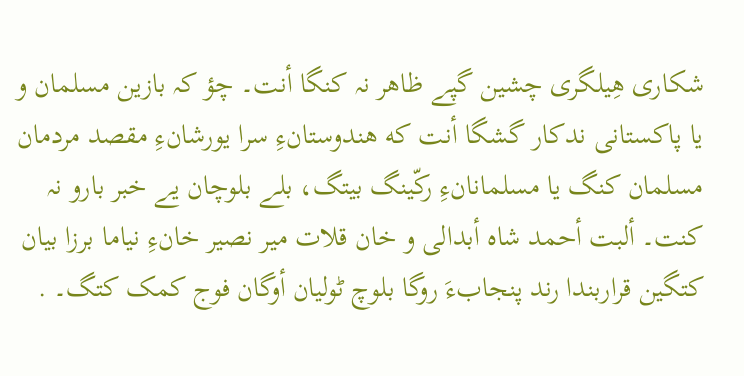شکاری هِیلگری چشین گپے ظاھر نہ کنگا أنت۔ چؤ کہ بازین مسلمان و یا پاکستانی ندکار گشگا أنت که ھندوستانءِ سرا یورشانءِ مقصد مردمان مسلمان کنگ یا مسلمانانءِ رکّینگ بیتگ، بلے بلوچان یے خبر بارو نہ کنت۔ ألبت أحمد شاہ أبدالی و خان قلات میر نصیر خانءِ نیاما برزا بیان کتگین قراربندا رند پنجابءَ روگا بلوچ ٹولیان أوگان فوج کمک کتگ۔ .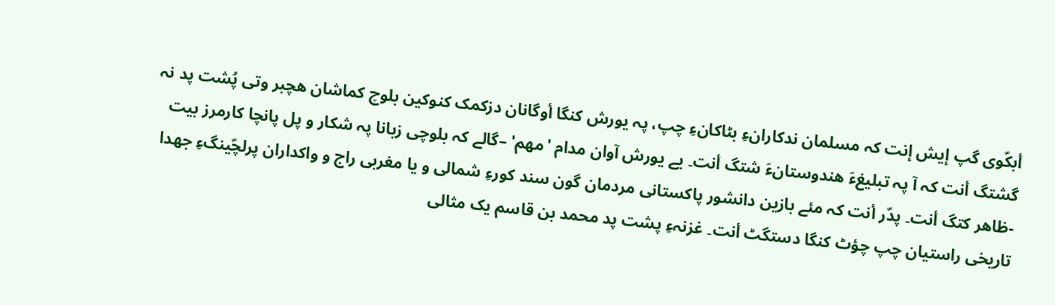أبکّوی گپ إیش إنت کہ مسلمان ندکارانءِ بٹاکانءِ چپ، پہ یورش کنگا أوگانان دزکمک کنوکین بلوچ کماشان ھچبر وتی پُشت پد نہ گشتگ أنت کہ آ پہ تبلیغءَ هندوستانءَ شتگ أنت۔ یے یورش آوان مدام 'مھم' –گالے کہ بلوچی زبانا پہ شکار و پل پانچا کارمرز بیت -ظاھر کتگ أنت۔ پدّر أنت کہ مئے بازین دانشور پاکستانی مردمان گون سند کورءِ شمالی و یا مغربی راج و واکداران پرلچّینگءِ جھدا تاریخی راستیان چپ چؤٹ کنگا دستگٹ أنت۔ غزنہءِ پشت پد محمد بن قاسم یک مثالی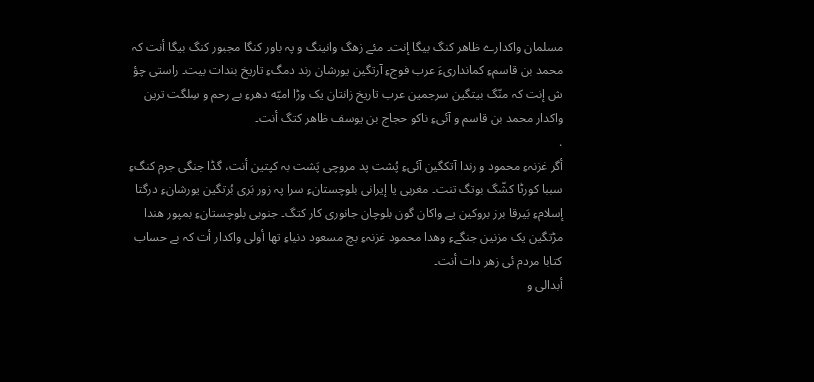مسلمان واکدارے ظاھر کنگ بیگا إنت۔ مئے زھگ وانینگ و پہ باور کنگا مجبور کنگ بیگا أنت کہ محمد بن قاسمءِ کمانداریءَ عرب فوجءِ آرتگین یورشان رند دمگءِ تاریخ بندات بیت۔ راستی چؤ ش إنت کہ منّگ بیتگین سرجمین عرب تاریخ زانتان یک وڑا امیّه دھرءِ بے رحم و سِلگت ترین واکدار محمد بن قاسم و آئیءِ ناکو حجاج بن یوسف ظاھر کتگ أنت۔
.
أگر غزنہءِ محمود و رندا آتکگین آئیءِ پُشت پد مروچی پَشت بہ کپتین أنت، گڈا جنگی جرم کنگءِ سببا کورٹا کشّگ بوتگ تنت۔ مغربی یا إیرانی بلوچستانءِ سرا پہ زور بَری بُرتگین یورشانءِ درگتا إسلامءِ بَیرقا برز بروکین یے واکان گون بلوچان جانوری کار کتگ۔ جنوبی بلوچستانءِ بمپور ھندا مڑتگین یک مزنین جنگےءِ وھدا محمود غزنہءِ بچ مسعود دنیاءِ تھا أولی واکدار أت کہ بے حساب کتابا مردم ئی زھر دات أنت۔
أبدالی و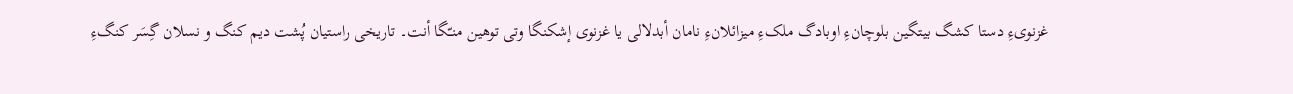غزنویءِ دستا کشگ بیتگین بلوچانءِ اوبادگ ملکءِ میزائلانءِ نامان أبدلالی یا غزنوی إشکنگا وتی توھین منـّگا أنت۔ تاریخی راستیان پُشت دیم کنگ و نسلان گِسَر کنگءِ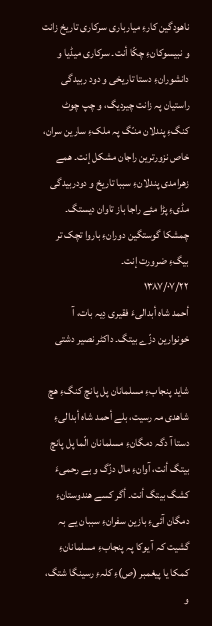ناھودگین کارءِ میارباری سرکاری تاریخ زانت و نبیسوکانءِ چکّا أنت۔ سرکاری میڈیا و دانشورانءِ دستا تاریخی و دود ربیدگی راستیان پہ زانت چیرديگ، و چپ چوٹ کنگءِ پندلان منـّگ پہ ملکءِ سارین سران، خاص نزورترین راجان مشکل إنت۔ ھمے زھرامدی پندلانءِ سببا تاریخ و دودربیدگی مڈیءِ پڑا مئے راجا باز تاوان دیستگ۔ چمشکا گوستگین دورانءِ باروا تچک تر بیگءِ ضرورت إنت۔
۱۳۸۷/۰۷/۲۲
أحمد شاہ أبدالیءَ فقیری دِیہ بات، آ خونوارین دزّے بیتگ۔ داکٹر نصیر دشتی

شاید پنجابءِ مسلمانان پل پانچ کنگءِ ھچ شاھدی مہ رسیت، بلے أحمد شاہ أبدالیءِ دستا آ دگہ دمگانءِ مسلمانان الّما پل پانچ بیتگ أنت، آوانءِ مال دزّگ و بے رحمیءَ کشگ بیتگ أنت۔ أگر کسے ھندوستانءِ دمگان آئیءِ بازین سفرانءِ سببان یے بہ گشیت کہ آ یوکا پہ پنجابءِ مسلمانانءِ کمکا یا پیغمبر (ص)ءِ کلہءِ رسینگا شتگ، و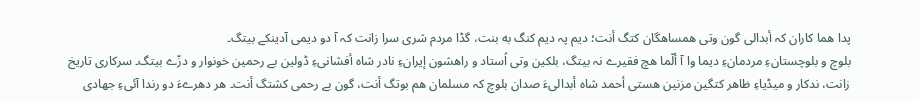پدا ھما کاران کہ أبدالی گون وتی ھمساھگان کتگ أنت؛ دیم پہ دیم کنگ به بنت، گڈا مردم شری سرا زانت کہ آ دو دیمی آدینکے بیتگ۔
بلوچ و بلوچستانءِ مردمانءِ دیما وا آ ألّما ھچ فقیرے نہ بیتگ، بلکین وتی اُستاد و راھشون إیرانءِ نادر شاہ أفشانیءِ ڈولین بے رحمین خونوار و دزّے بیتگ۔ سرکاری تاریخ زانت، ندکار و میڈیاءِ ظاھر کتگین مزنین ھستی أحمد شاہ أبدالیءَ صدان بلوچ کہ مسلمان ھم بوتگ أنت، گون بے رحمی کشتگ أنت۔ هر دھرےءَ دو رندا آئیءِ جھادی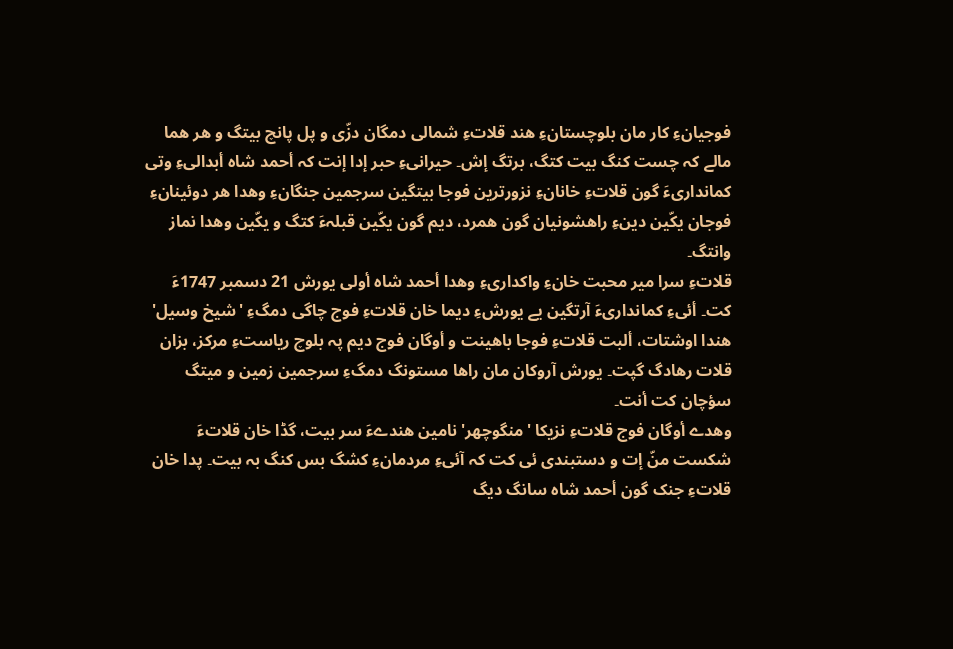فوجیانءِ کار مان بلوچستانءِ ھند قلاتءِ شمالی دمگان دزّی و پل پانچ بیتگ و ھر ھما مالے کہ چست کنگ بیت کتگ، برتگ إش۔ حیرانیءِ حبر إدا إنت کہ أحمد شاہ أبدالیءِ وتی کمانداریءَ گون قلاتءِ خانانءِ نزورترین فوجا بیتگین سرجمین جنگانءِ وھدا ھر دوئینانءِ فوجان یکّین دینءِ راھشونیان گون ھمرد، دیم گون یکّین قبلہءَ کتگ و یکّین وھدا نماز وانتگ۔
قلاتءِ سرا میر محبت خانءِ واکداریءِ وھدا أحمد شاہ أولی یورش 21 دسمبر 1747ءَ کت۔ أئیءِ کمانداریءَ آرتگین یے یورشءِ دیما خان قلاتءِ فوج چاگی دمگءِ 'شیخ وسیل' ھندا اوشتات، ألبت قلاتءِ فوجا باھینت و أوگان فوج دیم پہ بلوچ ریاستءِ مرکز، بزان قلات رھادگ گپت۔ یورش آروکان مان راھا مستونگ دمگءِ سرجمین زمین و میتگ سؤچان کت أنت۔
وھدے أوگان فوج قلاتءِ نزیکا 'منگوچھر' نامین ھندےءَ سر بیت، گڈا خان قلاتءَ شکست منّ إت و دستبندی ئی کت کہ آئیءِ مردمانءِ کشگ بس کنگ بہ بیت۔ پدا خان قلاتءِ جنک گون أحمد شاہ سانگ دیگ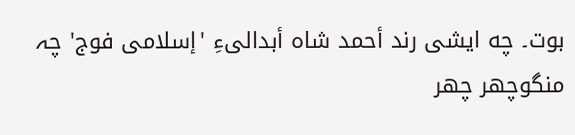بوت۔ چه ایشی رند أحمد شاہ أبدالیءِ 'إسلامی فوج' چہ منگوچھر چھر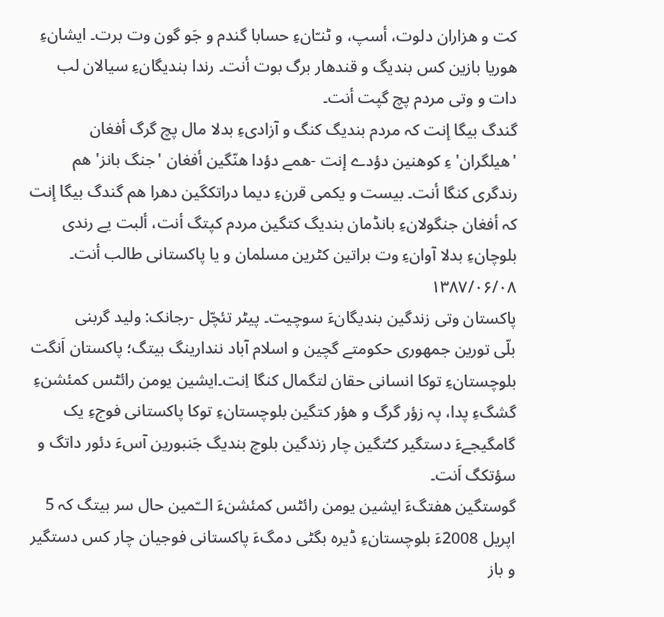کت و ھزاران دلوت، أسپ، و ٹنـّانءِ حسابا گندم و جَو گون وت برت۔ ایشانءِ هوریا بازین کس بندیگ و قندھار برگ بوت أنت۔ رندا بندیگانءِ سیالان لب دات و وتی مردم پچ گپت أنت۔
گندگ بیگا إنت کہ مردم بندیگ کنگ و آزادیءِ بدلا مال پچ گرگ أفغان 'ھیلگران'ءِ کوھنین دؤدے إنت -ھمے دؤدا ھنّگين أفغان 'جنگ بانز' ھم رندگری کنگا أنت۔ بیست و یکمی قرنءِ دیما دراتکگین دھرا ھم گندگ بیگا إنت کہ أفغان جنگولانءِ بانڈمان بندیگ کتگین مردم کپتگ أنت، ألبت یے رندی بلوچانءِ بدلا آوانءِ وت براتین کٹرین مسلمان و یا پاکستانی طالب أنت۔
۱۳۸۷/۰۶/۰۸
پاکستان وتی زندگین بندیگانءَ سوچیت۔ پیٹر تئچّل -رجانک: ولید گربنی
بلّی تورین جمھوری حکومتے گچین و اسلام آباد نندارینگ بیتگ؛ پاکستان اَنگت بلوچستانءِ توکا انسانی حقان لتگمال کنگا اِنت۔ایشین یومن رائٹس کمئشنءِ گشگءِ پدا، پہ زؤر گرگ و ھؤر کتگین بلوچستانءِ توکا پاکستانی فوجءِ یک گامگيجےءَ دستگیر کـُتگین چار زندگین بلوچ بندیگ جَنبورین آسءَ دئور داتگ و سؤتکگ اَنت۔
گوستگین ھفتگءَ ایشین یومن رائٹس کمئشنءَ الــّمین حال سر بیتگ کہ 5 اپریل 2008ءَ بلوچستانءِ ڈیرہ بگٹی دمگءَ پاکستانی فوجیان چار کس دستگیر و باز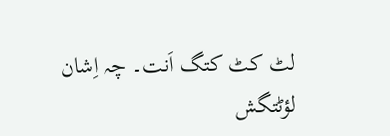لٹ کٹ کتگ اَنت۔ چہ اِشان لؤٹتگش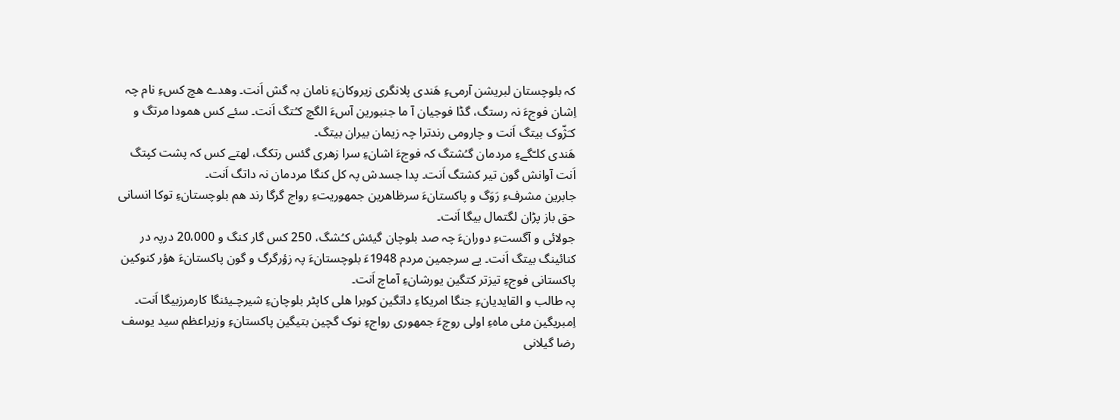کہ بلوچستان لبریشن آرمیءِ ھَندی پلانگری زیروکانءِ نامان بہ گش اَنت۔ وھدے هچ کسءِ نام چہ اِشان فوجءَ نہ رستگ، گڈا فوجیان آ ما جنبورین آسءَ الگچ کـُتگ اَنت۔ سئے کس ھمودا مرتگ و کـَژّوک بیتگ اَنت و چارومی رندترا چہ زیمان بیران بیتگ۔
ھَندی کلـّگےءِ مردمان گـُشتگ کہ فوجءَ اشانءِ سرا زھری گئس رتکگ، لھتے کس کہ پشت کپتگ اَنت آوانش گون تیر کشتگ اَنت۔ پدا جسدش پہ کل کنگا مردمان نہ داتگ اَنت۔
جابرین مشرفءِ رَوَگ و پاکستانءَ سرظاھرین جمھوریتءِ رواج گرگا رند ھم بلوچستانءِ توکا انسانی حق باز پڑان لگتمال بیگا اَنت۔
جولائی و آگستءِ دورانءَ چہ صد بلوچان گيئش کـُشگ، 250 کس گار کنگ و 20،000 درپہ در کنائینگ بیتگ اَنت۔ یے سرجمین مردم 1948ءَ بلوچستانءَ پہ زؤرگرگ و گون پاکستانءَ ھؤر کنوکین پاکستانی فوجءِ تیزتر کتگین یورشانءِ آماچ اَنت۔
پہ طالب و القایدیانءِ جنگا امریکاءِ داتگین کوبرا ھلی کاپٹر بلوچانءِ شیرچـیئنگا کارمرزبیگا اَنت۔
اِمبریگین مئی ماہءِ اولی روچءَ جمھوری رواجءِ نوک گچین بتیگین پاکستانءِ وزیراعظم سید یوسف رضا گیلانی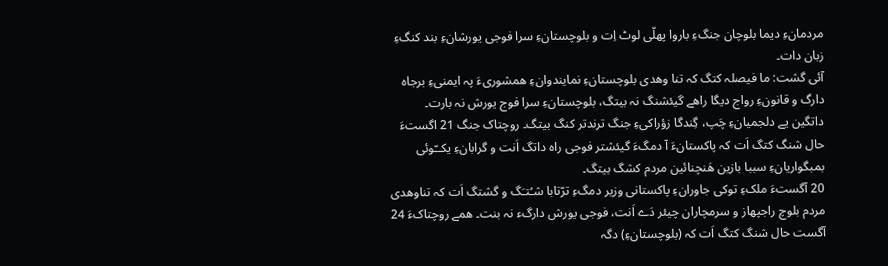مردمانءِ دیما بلوچان جنگءِ باروا پھلّی لوٹ اِت و بلوچستانءِ سرا فوجی یورشانءِ بند کنگءِ زبان دات۔
آئی گشت: ما فیصلہ کتگ کہ تنا وھدی بلوچستانءِ نمایندوانءِ ھمشوریءَ پہ ایمنیءِ برجاہ دارگ و قانونءِ رواج ديگا راھے گيئشنگ نہ بیتگ، بلوچستانءِ سرا فوج یورش نہ بارت۔
داتگین یے دلجمیانءِ چَپ، گِندگا زؤراکیءِ جنگ ترندتر کنگ بیتگ۔ روچتاک جنگ 21 اگستءَ حال شنگ کتگ اَت کہ پاکستانءَ آ دمگءَ گيئشتر فوجی راہ داتگ اَنت و گرابانءِ یکــّوئی بمبگواریانءِ سببا بازین ھَنچنائین مردم کشگ بیتگ۔
20 آگستءَ ملکءِ توکی جاورانءِ پاکستانی وزیر دمگءِ ترّتابا شـُتـَگ و گشتگ اَت کہ تناوھدی مردم بلوچ راجپھاز و سرمچاران چيئر دَے اَنت، فوجی یورش دارگء نہ بنت۔ ھمے روچتاکءَ 24 آگست حال شنگ کتگ اَت کہ (بلوچستانءِ) دگہ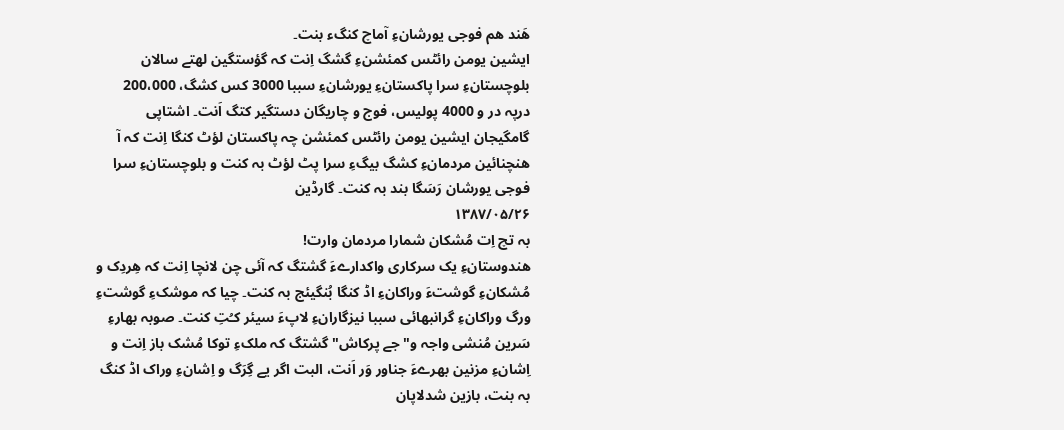ھَند ھم فوجی یورشانءِ آماچ کنگء بنت۔
ایشین یومن رائٹس کمئشنءِ گشگ اِنت کہ گؤستگین لھتے سالان بلوچستانءِ سرا پاکستانءِ یورشانءِ سببا 3000 کس کشگ، 200،000 درپہ در و 4000 پولیس، فوج و چاریگان دستگیر کتگ اَنت۔ اشتاپی گامگیجان ایشین یومن رائٹس کمئشن چہ پاکستان لؤٹ کنگا اِنت کہ آ ھنچنائین مردمانءِ کشگ بیگءِ سرا پٹ لؤٹ بہ کنت و بلوچستانءِ سرا فوجی یورشان رَسَگا بند بہ کنت۔ گارڈین
۱۳۸۷/۰۵/۲۶
بہ تچ اِت مُشکان شمارا مردمان وارت!
ھندوستانءِ یک سرکاری واکدارےءَ گشتگ کہ آئی چن لانچا اِنت کہ ھِردِک و مُشکانءِ گوشتءَ وراکانءِ اڈ کنگا بُنگيئج بہ کنت۔ چیا کہ موشکءِ گوشتءِ ورگ وراکانءِ گرانبھائی سببا نیزگارانءِ لاپءَ سیئر کـُتِ کنت۔ صوبہ بھارءِ سَرین مُنشی واجہ و"جے پرکاش" گشتگ کہ ملکءِ توکا مُشک باز اِنت و اِشانءِ مزنین بھرےءَ جناور وَر اَنت، البت اگر یے گِرَگ و اِشانءِ وراک اڈ کنگ بہ بنت، بازین شدلاپان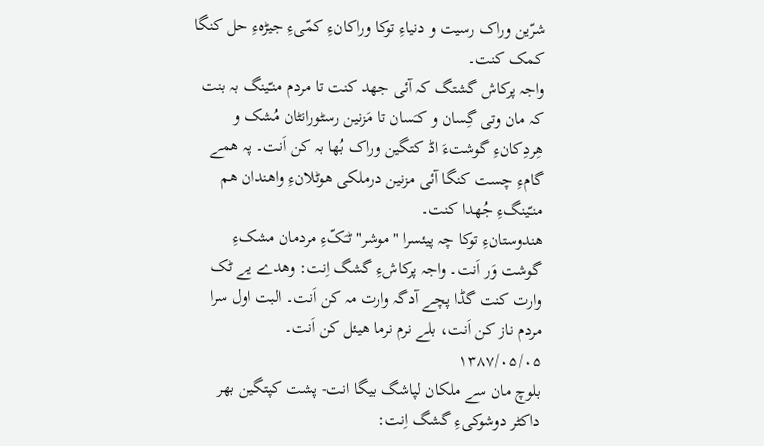شرّین وراک رسیت و دنیاءِ توکا وراکانءِ کمّیءِ جیڑہءِ حل کنگا کمک کنت۔
واجہ پرکاش گشتگ کہ آئی جھد کنت تا مردم منـّینگ بہ بنت کہ مان وتی گِسان و کـَسان تا مَزنین رسٹورانٹان مُشک و ھِردِکانءِ گوشتءَ اڈ کتگین وراک بُھا بہ کن اَنت۔ پہ ھمے گامءِ چست کنگا آئی مزنین درملکی ھوٹلانءِ واھندان ھم منـّينگءِ جُھدا کنت۔
ھندوستانءِ توکا چہ پیئسرا "موشر" ٹـَکّءِ مردمان مشکءِ گوشت وَر اَنت۔ واجہ پرکاشءِ گشگ اِنت: وھدے یے ٹک وارت کنت گڈا پچے آدگہ وارت مہ کن اَنت۔ البت اول سرا مردم ناز کن اَنت، بلے نرم نرما ھیئل کن اَنت۔
۱۳۸۷/۰۵/۰۵
بلوچ مان سے ملکان لپاشگ بیگا انت- پشت کپتگین بھر
داکٹر دوشوکیءِ گشگ اِنت: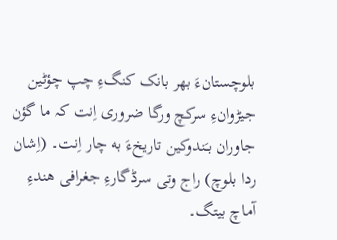بلوچستانءَ بھر بانک کنگءِ چپ چؤٹین جیڑوانءِ سرکچ ورگا ضروری اِنت کہ ما گؤن جاوران بـَندوکین تاریخءَ به چار اِنت۔ (اِشان ردا بلوچ) راج وتی سرڈگارءِ جغرافی ھندءِ آماچ بیتگ۔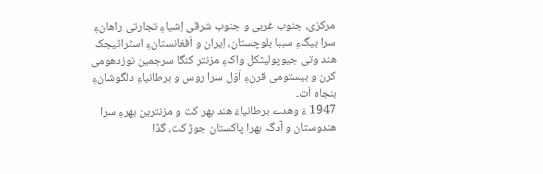مرکزی، جنوب غربی و جنوب شرقی اِشیاءِ تجارتی راھانءِ سرا بیگءِ سببا بلوچستان، اِیران و اَفغانستانءِ اسٹراٹیجک ھند وتی جیوپولیٹکل واکءِ مزنتر کنگا سرجمین نوزدھومی کرن و بیستومی قرنءِ اَوَل سرا روس و برطانیاءِ دلگوشانءِ بنجاہ اَت۔
1947 ءَ وھدے برطانیاءَ ھند بھر کت و مزنترین بھرءِ سرا ھندوستان و آدگہ بھرا پاکستان جوڑ کت، گڈا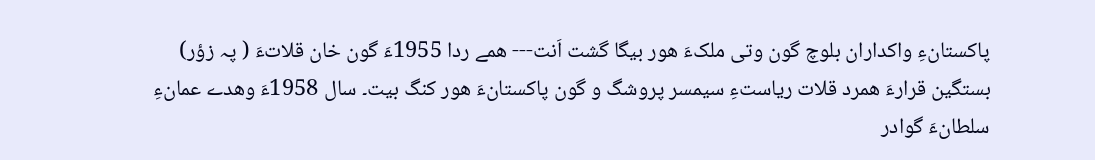پاکستانءِ واکداران بلوچ گون وتی ملکءَ ھور بیگا گشت اَنت--- ھمے ردا 1955ءَ گون خان قلاتءَ ( پہ زؤر) بستگین قرارءَ ھمرد قلات ریاستءِ سیمسر پروشگ و گون پاکستانءَ ھور کنگ بیت۔ سال 1958ءَ وھدے عمانءِ سلطانءَ گوادر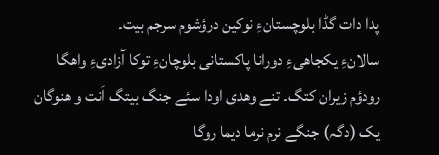پدا دات گڈا بلوچستانءِ نوکین درؤشوم سرجم بیت۔
سالانءِ یکجاھیءِ دورانا پاکستانی بلوچانءِ توکا آزادیءِ واھگا رودؤم زیران کتگ۔ تنے وھدی اودا سئے جنگ بیتگ اَنت و ھنوگان یک (دگہ) جنگے نرم نرما دیما روگا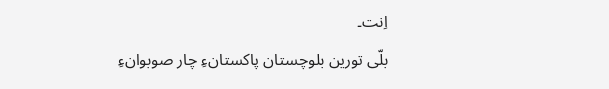اِنت۔
بلّی تورین بلوچستان پاکستانءِ چار صوبوانءِ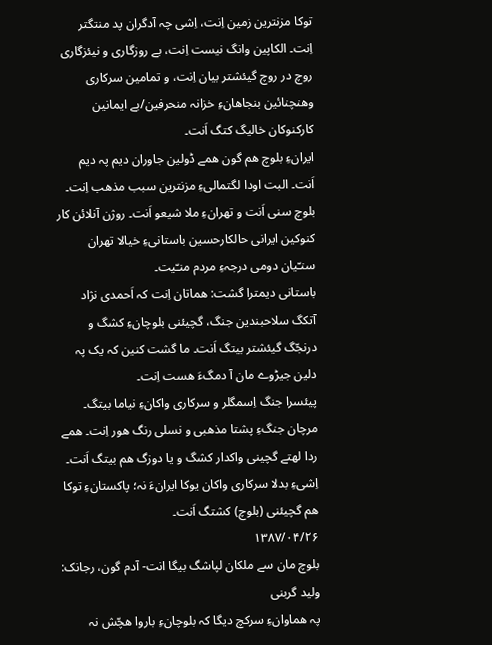توکا مزنترین زمین اِنت، اِشی چہ آدگران پد منتگتر اِنت۔ الکاپین وانگ نیست اِنت، بے روزگاری و نیئزگاری روچ در روچ گيئشتر بیان اِنت، و تمامین سرکاری وھنچنائین بنجاھانءِ خزانہ منحرفین/بے ایمانین کارکنوکان خالیگ کتگ اَنت۔
ایرانءِ بلوچ ھم گون ھمے ڈولین جاوران دیم پہ دیم اَنت۔ البت اودا لگتمالیءِ مزنترین سبب مذھب اِنت۔ بلوچ سنی اَنت و تھرانءِ ملا شیعو اَنت۔ روژن آنلائن کار کنوکین ایرانی حالکارحسین باستانیءِ خیالا تھران سنـّيان دومی درجہءِ مردم منـّيت۔
باستانی دیمترا گشت: ھماتان اِنت کہ اَحمدی نژاد آتکگ سلاحبندین جنگ، گچیئنی بلوچانءِ کشگ و درنجّگ گيئشتر بیتگ اَنت۔ ما گشت کنین کہ یک پہ دلین جیڑوے مان آ دمگءَ ھست اِنت۔
پیئسرا جنگ اِسمگلر و سرکاری واکانءِ نیاما بیتگ۔ مرچان جنگءِ پشتا مذھبی و نسلی رنگ ھور اِنت۔ ھمے ردا لھتے گچینی واکدار کشگ و یا دوزگ ھم بیتگ اَنت۔ اِشیءِ بدلا سرکاری واکان یوکا ایرانءَ نہ؛ پاکستانءِ توکا ھم گچیئنی (بلوچ) کشتگ اَنت۔
۱۳۸۷/۰۴/۲۶
بلوچ مان سے ملکان لپاشگ بیگا انت- آدم گون، رجانک: ولید گربنی
پہ ھماوانءِ سرکچ دیگا کہ بلوچانءِ باروا ھچّش نہ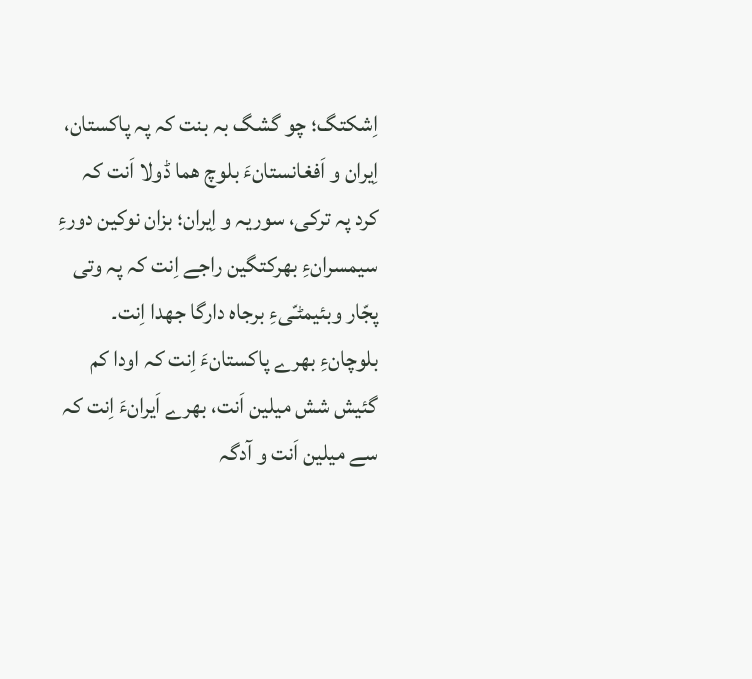اِشکتگ؛ چو گشگ بہ بنت کہ پہ پاکستان، اِیران و اَفغانستانءَ بلوچ ھما ڈولا اَنت کہ کرد پہ ترکی، سوریہ و اِیران؛ بزان نوکین دورءِ سیمسرانءِ بھرکتگین راجے اِنت کہ پہ وتی پجّار وبئیمٹـّیءِ برجاہ دارگا جھدا اِنت۔
بلوچانءِ بھرے پاکستانءَ اِنت کہ اودا کم گئیش شش میلین اَنت، بھرے اَیرانءَ اِنت کہ سے میلین اَنت و آدگہ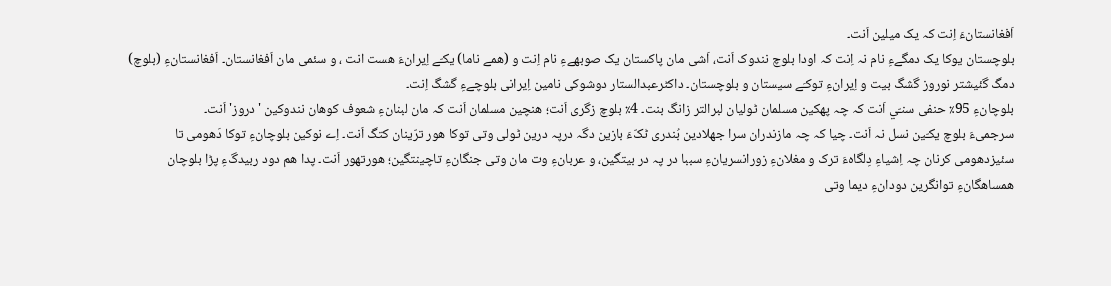اَفغانستانءَ اِنت کہ یک میلین اَنت۔
بلوچستان یوکا یک دمگےءِ نام نہ اِنت کہ اودا بلوچ نندوک اَنت، اَشی مان پاکستان یک صوبھےءِ نام اِنت و (ھمے ناما) یکـّے اِیرانءَ هست انت ، و سئمی مان اَفغانستان۔ اَفغانستانءِ (بلوچ) دمگ گئیشتر نوروز گشگ بیت و اِیرانءِ توکـَے سیستان و بلوچستان۔ داکٹرعبدالستار دوشوکی نامین اِیرانی بلوچےءِ گشگ اِنت۔
بلوچانءِ 95٪ حنفی سنـّي اَنت کہ چہ پھکین مسلمان ٹولیان لبرالتر زانگ بنت۔ 4٪ بلوچ زگری اَنت؛ ھنچین مسلمان اَنت کہ مان لبنانءِ شعوف کوھان نندوکین 'دروز' اَنت۔
سرجمیءَ بلوچ یکـّین نسل نہ اَنت۔ چیا کہ چہ مازندران سرا جھلادین بُندری ٹکّءَ بازین دگہ درپہ درین ٹولی وتی توکا ھور ترّینان کتگ اَنت۔ اِے نوکین بلوچانءِ توکا دَھومی تا سئیزدھومی کرنان چہ اِشیاءِ دِلگاہءَ ترک و مغلانءِ زورانسریانءِ سببا در پہ در بیتگین، و عربانءِ وت مان وتی جنگانءِ تاچینتگین؛ ھورتهور اَنت۔ پدا ھم دود ربیدگءِ پڑا بلوچان ھمساھگانءِ توانگرین دودانءِ دیما وتی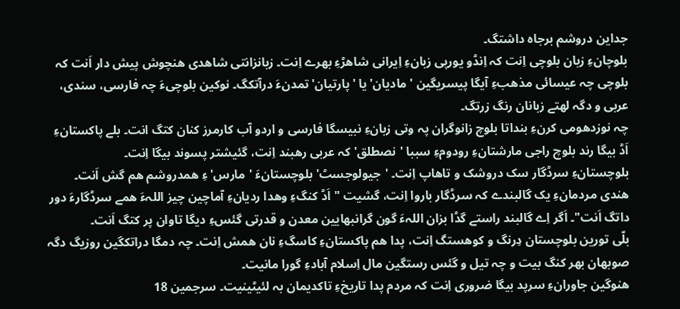جداین دروشم برجاہ داشتگ۔
بلوچانءِ زبان بلوچی اِنت کہ اِنڈو یورپی زبانءِ اِیرانی شاھڑءِ بھرے اِنت۔ زبانزانتی شاھدی ھنچوش پیش دار اَنت کہ بلوچی چہ عیسائی مذھبءِ آیگا پیسریگین 'مادیان' یا 'پارتیان' تمدنءَ درآتکگ۔ نوکین بلوچیءَ چہ فارسی، سندی، عربی و دگہ لھتے زبانان رنگ زرتگ۔
چہ نوزدھومی کرنءِ بنداتا بلوچ زانوگران پہ وتی زبانءِ نبیسگا فارسی و اردو آب کارمرز کنان کتگ انت۔ بلے پاکستانءِ اَڈ بیگا رند بلوچ راجی مارشتانءِ رودومءِ سببا 'نصطلق' کہ عربی رھبند اِنت، گئیشتر پسوند بیگا اِنت۔
بلوچستانءِ سرڈگار سک دروشک و تاھاپ اِنت۔ 'جیولوجسٹ' بلوچستانءَ 'مارس'ءِ ھمدروشم ھم گش اَنت۔ ھندی مردمانءِ یک گالبندے کہ سرڈگار باروا اِنت، گشیت "اَڈ کنگءِ وھدا ردیانءِ آماچین چیز اللہءَ ھمے سرڈگارءَ دور داتگ اَنت"۔ اَگر اِے گالبند راستے گڈا بزان اللہءَ گون گرانبھایین معدن و قدرتی گئسءِ دیگا تاوان پر کتگ اَنت۔
بلّی تورین بلوچستان دِرنگ و کوھستگ اِنت، پدا ھم پاکستانءِ کاسگءِ نان ھمش اِنت۔ چہ دمگا دراتکگین روزیگ دگہ صوبھان بھر کنگ بیت و چہ تیل و گئس رستگین مال اِسلام آبادءِ گورا مانیت۔
ھنوگین جاورانءِ سرپد بیگا ضروری اِنت کہ مردم پدا تاریخءِ تاکدیمان بہ لئیٹینیت۔ سرجمین 18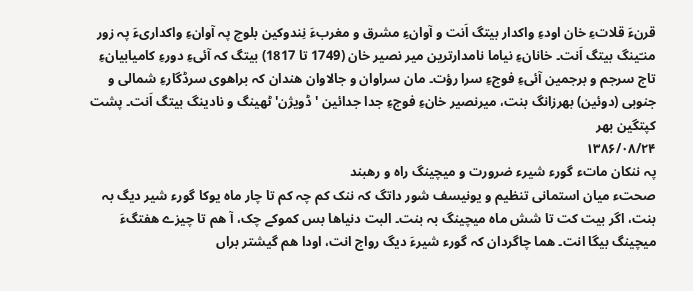قرنءَ قلاتءِ خان اودءِ واکدار بیتگ اَنت و آوانءِ مشرق و مغربءَ نِندوکین بلوچ پہ آوانءِ واکداریءَ پہ زور منـّينگ بیتگ اَنت۔ خانانءِ نیاما نامدارترین میر نصیر خان (1749 تا 1817) بیتگ کہ آئیءِ دورءِ کامیابیانءِ تاج سرجم و برجمین آئیءِ فوجءِ سرا رؤت۔ مان سراوان و جالاوان ھندان کہ براھوی سرڈگارءِ شمالی و جنوبی (دوئین) بھرزانگ بنت، میرنصیر خانءِ فوجءِ جدا جدائین 'ڈویژن' ٹھینگ و نادینگ بیتگ اَنت۔ پشت کپتگین بھر
۱۳۸۶/۰۸/۲۴
پہ ننکان ماتء گورء شیرء ضرورت و میچینگ راہ و رھبند
صحتء میان استمانی تنظیم و یونیسف شور داتگ کہ ننک کم چہ کم تا چار ماہ یوکا گورء شیر دیگ بہ بنت، اگر بیت کت تا شش ماہ میچینگ بہ بنت۔ البت دنیاھا بس کموکے چک، آ ھم تا چیزے ھفتگءَ میچینگ بیگا انت۔ ھما چاگردان کہ گورء شیرءَ دیگ رواج انت، اودا ھم گیشتر براں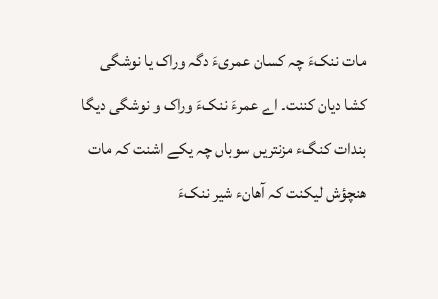مات ننکءَ چہ کسان عمریءَ دگہ وراک یا نوشگی کشا دیان کننت۔ اے عمرءَ ننکءَ وراک و نوشگی دیگا بندات کنگء مزنتریں سوباں چہ یکے اشنت کہ مات ھنچؤش لیکنت کہ آھانء شیر ننکءَ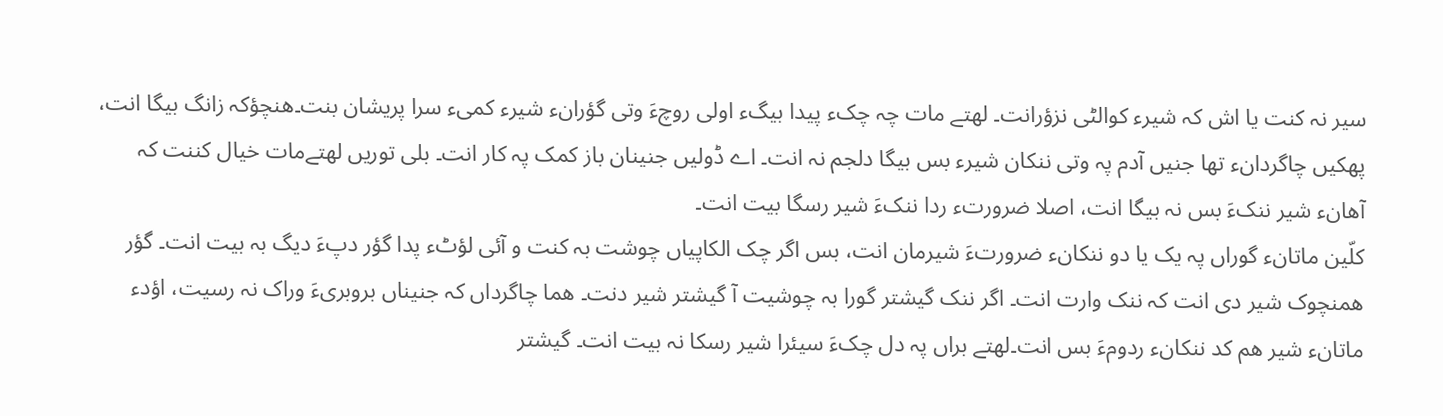سیر نہ کنت یا اش کہ شیرء کوالٹی نزؤرانت۔ لھتے مات چہ چکء پیدا بیگء اولی روچءَ وتی گؤرانء شیرء کمیء سرا پریشان بنت۔ھنچؤکہ زانگ بیگا انت، پھکیں چاگردانء تھا جنیں آدم پہ وتی ننکان شیرء بس بیگا دلجم نہ انت۔ اے ڈولیں جنینان باز کمک پہ کار انت۔ بلی توریں لھتےمات خیال کننت کہ آھانء شیر ننکءَ بس نہ بیگا انت، اصلا ضرورتء ردا ننکءَ شیر رسگا بیت انت۔
کلّین ماتانء گوراں پہ یک یا دو ننکانء ضرورتءَ شیرمان انت، بس اگر چک الکاپیاں چوشت بہ کنت و آئی لؤٹء پدا گؤر دپءَ دیگ بہ بیت انت۔ گؤر ھمنچوک شیر دی انت کہ ننک وارت انت۔ اگر ننک گیشتر گورا بہ چوشیت آ گیشتر شیر دنت۔ ھما چاگرداں کہ جنیناں بروبریءَ وراک نہ رسیت، اؤدء ماتانء شیر ھم کد ننکانء ردومءَ بس انت۔لھتے براں پہ دل چکءَ سیئرا شیر رسکا نہ بیت انت۔ گیشتر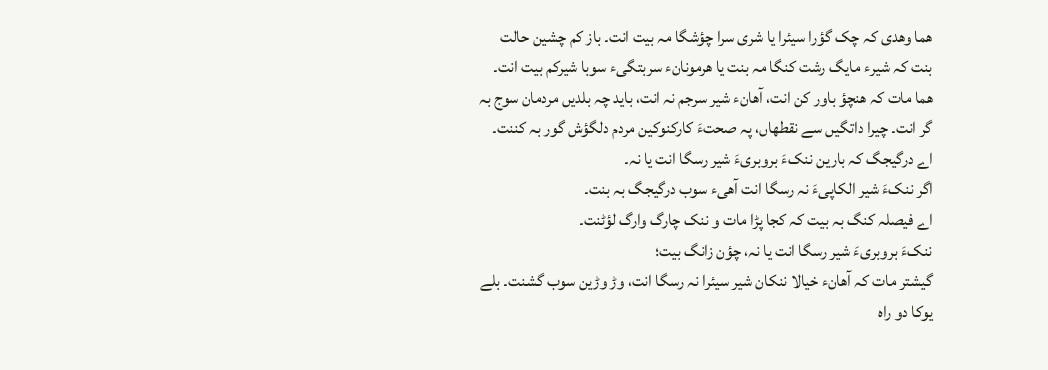ھما وھدی کہ چک گؤرا سیئرا یا شری سرا چؤشگا مہ بیت انت۔ باز کم چشین حالت بنت کہ شیرء مایگ رشت کنگا مہ بنت یا ھرمونانء سربتگیء سوبا شیرکم بیت انت۔
ھما مات کہ ھنچؤ باور کن انت، آھانء شیر سرجم نہ انت، باید چہ بلدیں مردمان سوج بہ گر انت۔ چیرا داتگیں سے نقطھاں، پہ صحتءَ کارکنوکین مردم دلگؤش گور بہ کننت۔
اے درگیجگ کہ بارین ننکءَ بروبریءَ شیر رسگا انت یا نہ۔
اگر ننکءَ شیر الکاپیءَ نہ رسگا انت آھیء سوب درگیجگ بہ بنت۔
اے فیصلہ کنگ بہ بیت کہ کجا پڑا مات و ننک چارگ وارگ لؤٹنت۔
ننکءَ بروبریءَ شیر رسگا انت یا نہ، چؤن زانگ بیت؛
گیشتر مات کہ آھانء خیالا ننکان شیر سیئرا نہ رسگا انت، وڑ وڑین سوب گشنت۔ بلے یوکا دو راہ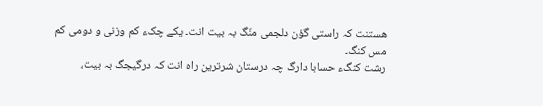ھستنت کہ راستی گؤن دلجمی منّگ بہ بیت انت۔ یکے چکء کم وزنی و دومی کم مس کنگ۔
رشت کنگء حسابا دارگ چہ درستان شرترین راہ انت کہ درگيجگ بہ بیت،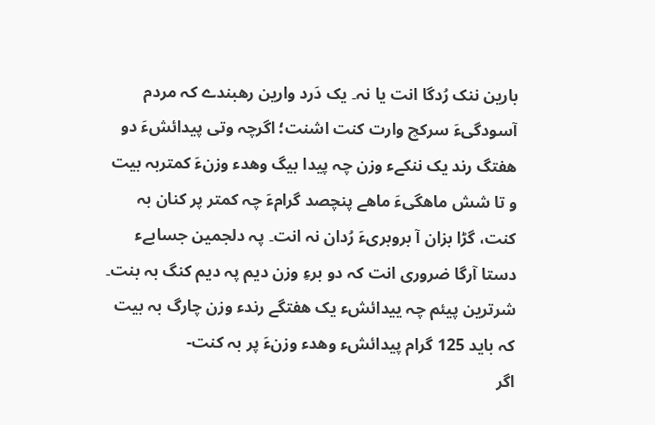بارین ننک رُدگا انت یا نہ۔ یک دَرد وارین رھبندے کہ مردم آسودگیءَ سرکچ وارت کنت اشنت؛ اگرچہ وتی پیدائشءَ دو ھفتگ رند یک ننکےء وزن چہ پیدا بیگ وھدء وزنءَ کمتربہ بیت و تا شش ماھگیءَ ماھے پنچصد گرامءَ چہ کمتر پر کنان بہ کنت، گڑا بزان آ بروبریءَ رُدان نہ انت۔ پہ دلجمین جسابےء دستا آرگا ضروری انت کہ دو برءِ وزن دیم پہ دیم کنگ بہ بنت۔ شرترین پیئم چہ ییدائشء یک ھفتگے رندء وزن چارگ بہ بیت کہ باید 125 گرام پیدائشء وھدء وزنءَ پر بہ کنت-
اگر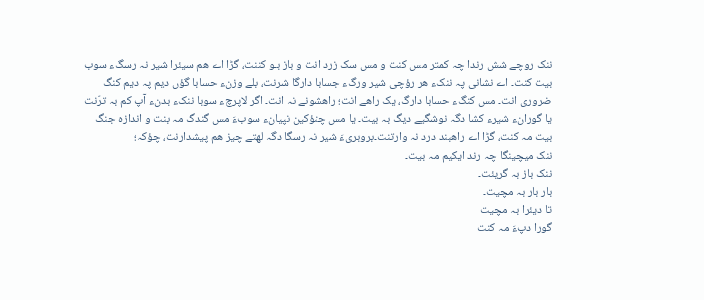ننک روچے شش رندا چہ کمتر مس کنت و مس سک زرد انت و باز بـو کننت، گڑا اے ھم سیئرا شیر نہ رسگء سوب بیت کنت۔ اے نشانی پہ ننکء ھر رؤچی شیر ورگء جسابا دارگا شرنت، بلے وزنء حسابا گؤں دیم پہ دیم کنگ ضروری انت۔ مس کنگء حسابا دارگ، یک راھے انت؛ راھشونے نہ انت۔ اگر لاپرچء سوبا ننکء بدنء آپ کم بہ ترّنت یا گورانء شیرء کشا دگہ نوشگيے دیگ بہ بیت۔ یا مس چنؤکین نپیانء سوبءَ مس گندگ مہ بنت و اندازہ جنگ بیت مہ کنت، گڑا اے راھبند درد نہ وارتنت۔بروبریءَ شیر نہ رسگا دگہ لھتے چیز ھم پیشدارنت، چؤکہ؛
ننک میچینگا چہ رند ایکیم مہ بیت۔
ننک باز بہ گریئت۔
بار بار بہ مچيت۔
تا دیئرا بہ مچیت
گورا دپءَ مہ کنت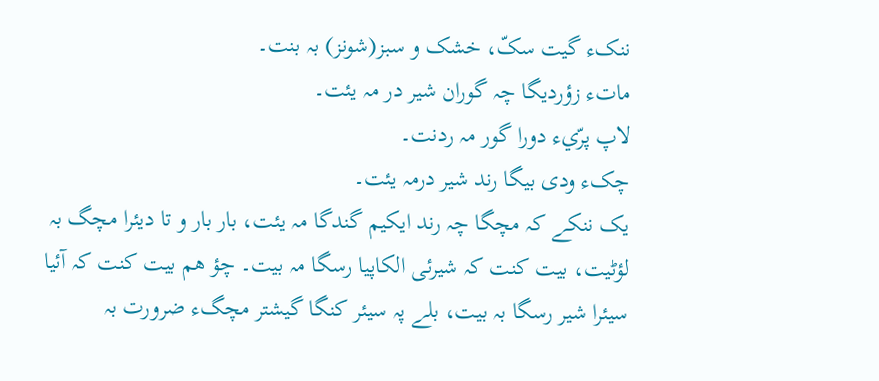ننکء گیت سکّ، خشک و سبز(شونز) بہ بنت۔
ماتء زؤردیگا چہ گوران شیر در مہ یئت۔
لاپ پرّيء دورا گور مہ ردنت۔
چکء ودی بیگا رند شیر درمہ يئت۔
یک ننکے کہ مچگا چہ رند ایکیم گندگا مہ یئت، بار بار و تا دیئرا مچگ بہ لؤٹیت، بیت کنت کہ شیرئی الکاپیا رسگا مہ بیت۔ چؤ ھم بیت کنت کہ آئیا سیئرا شیر رسگا بہ بیت، بلے پہ سیئر کنگا گیشتر مچگء ضرورت بہ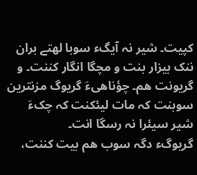کپیت۔ شیر نہ آیگء سوبا لھتے بران ننک بیزار بنت و مچگا انگار کننت۔ و گریونت ھم۔ چؤناھیءَ گریوگ مزنترین سوبنت کہ مات لیئکنت کہ چکءَ شیر سیئرا نہ رسگا انت۔
گریوگء دگہ سوب ھم بیت کننت،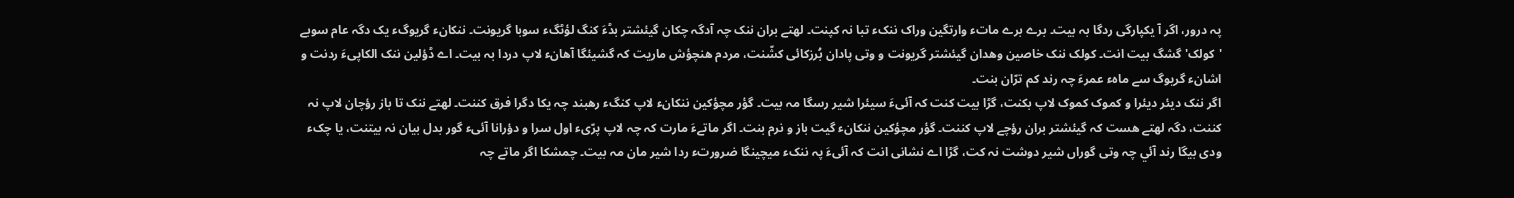پہ درور، اگر آ یکپارگی ردگا بہ بیت۔ برے برے ماتء وارتگین وراک ننکء تبا نہ کپنت۔ لھتے بران ننک چہ آدگہ چکان گيئشتر بڈءَ کنگ لؤٹگء سوبا گریونت۔ ننکانء گریوگء یک دگہ عام سوبے 'کولک' گشگ بیت انت۔ کولک ننک خاصین وھدان گیئشتر گریونت و وتی پادان بُرزکائی کشّنت، مردم ھنچؤش ماریت کہ گشیئگا آھانء لاپ دردا بہ بیت۔ اے ڈؤلین ننک الکاپیءَ ردنت و اشانء گریوگ سے ماہء عمرءَ چہ رند کم ترّان بنت۔
اگر ننک دیئر دیئرا و کموک کموک لاپ بکنت، گڑا بیت کنت کہ آئیءَ سیئرا شیر رسگا مہ بیت۔ گؤر مچؤکین ننکانء لاپ کنگء رھبند چہ یکا دگرا فرق کننت۔ لھتے ننک تا باز رؤچان لاپ نہ کننت، دگہ لھتے ھست کہ گیئشتر بران رؤچے لاپ کننت۔ گؤر مچؤکین ننکانء گیت باز و نرم بنت۔ اگر ماتےءَ مارت کہ چہ لاپ پرّیء اول سرا و دؤرانا آئیء گور بدل بیان نہ بیتنت، یا چکء ودی بیگا رند آئي چہ وتی گوراں شیر دوشت نہ کت، گڑا اے نشانی انت کہ آئیءَ پہ ننکء میچینگا ضرورتء ردا شیر مان مہ بیت۔ چمشکا اگر ماتے چہ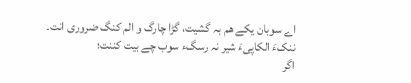اے سوبان یکے ھم بہ گشیت، گڑا چارگ و الم کنگ ضروری انت۔
ننکءَ الکاپیءَ شیر نہ رسگء سوب چے بیت کننت؛
اگر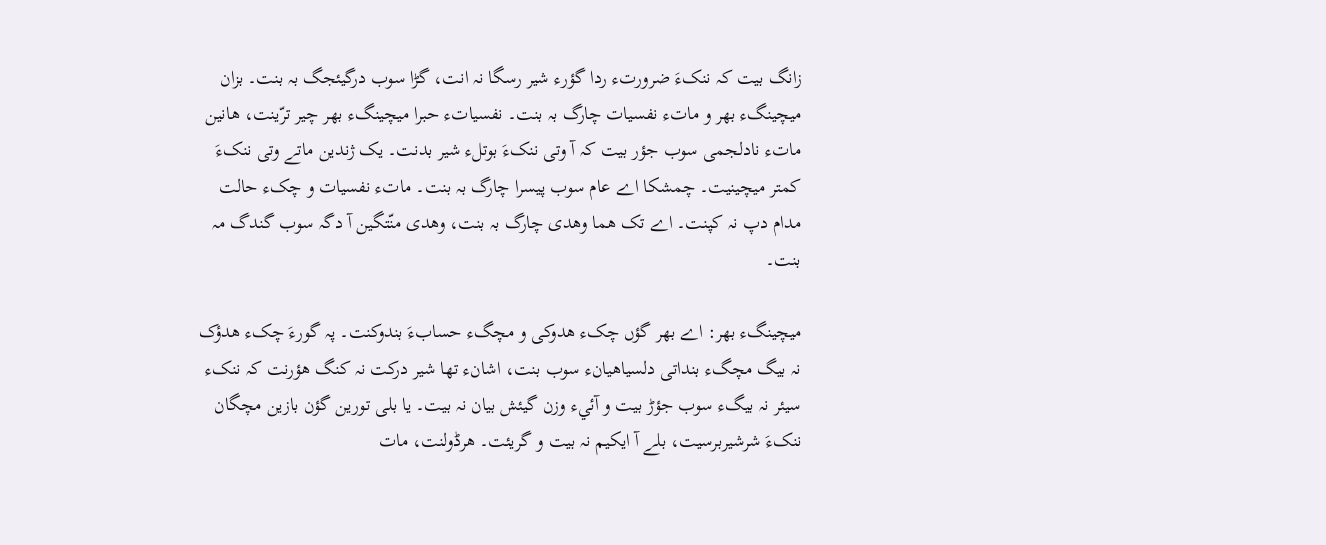زانگ بیت کہ ننکءَ ضرورتء ردا گؤرء شیر رسگا نہ انت، گڑا سوب درگیئجگ بہ بنت۔ بزان میچینگء بھر و ماتء نفسیات چارگ بہ بنت۔ نفسیاتء حبرا میچینگء بھر چير ترّینت، ھانین ماتء نادلجمی سوب جؤر بیت کہ آ وتی ننکءَ بوتلء شیر بدنت۔ یک ژندین ماتے وتی ننکءَ کمتر میچینیت۔ چمشکا اے عام سوب پیسرا چارگ بہ بنت۔ ماتء نفسیات و چکء حالت مدام دپ نہ کپنت۔ اے تک ھما وھدی چارگ بہ بنت، وھدی منّتگین آ دگہ سوب گندگ مہ بنت۔

میچینگء بھر: اے بھر گؤں چکء ھدوکی و مچگء حسابءَ بندوکنت۔ پہ گورءَ چکء ھدؤک نہ بیگ مچگء بنداتی دلسیاھیانء سوب بنت، اشانء تھا شیر درکت نہ کنگ ھؤرنت کہ ننکء سیئر نہ بیگء سوب جؤڑ بیت و آئيء وزن گيئش بیان نہ بیت۔ یا بلی تورین گؤن بازین مچگان ننکءَ شرشیربرسیت، بلے آ ایکیم نہ بیت و گریئت۔ ھرڈولنت، مات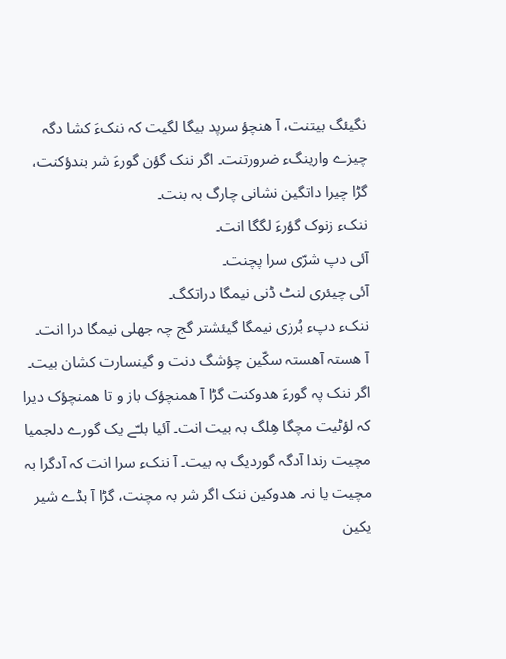نگیئگ بیتنت، آ ھنچؤ سرپد بیگا لگيت کہ ننکءَ کشا دگہ چيزے وارینگء ضرورتنت۔ اگر ننک گؤن گورءَ شر بندؤکنت، گڑا چيرا داتگین نشانی چارگ بہ بنت۔
ننکء زنوک گؤرءَ لگگا انت۔
آئی دپ شرّی سرا پچنت۔
آئی چيئری لنٹ ڈنی نیمگا دراتکگ۔
ننکء دپء بُرزی نیمگا گيئشتر گج چہ جھلی نیمگا درا انت۔
آ ھستہ آھستہ سکّین چؤشگ دنت و گینسارت کشان بیت۔
اگر ننک پہ گورءَ ھدوکنت گڑا آ ھمنچؤک باز و تا ھمنچؤک دیرا کہ لؤٹیت مچگا ھِلگ بہ بیت انت۔ آئیا بلـّے یک گورے دلجمیا مچيت رندا آدگہ گوردیگ بہ بیت۔ آ ننکء سرا انت کہ آدگرا بہ مچیت یا نہ۔ ھدوکین ننک اگر شر بہ مچنت، گڑا آ بڈے شیر یکین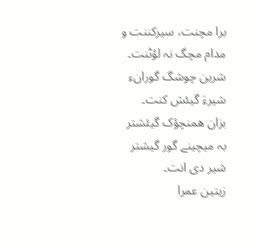برا مچنت، سیرکننت و مدام مچگ نہ لؤٹنت۔ شرین چوشگ گورانء شیرءَ گیئش کنت۔ بزان ھمنچؤک گيئشتر بہ میچینے گور گیشتر شیر دی انت۔
زیتین عمرا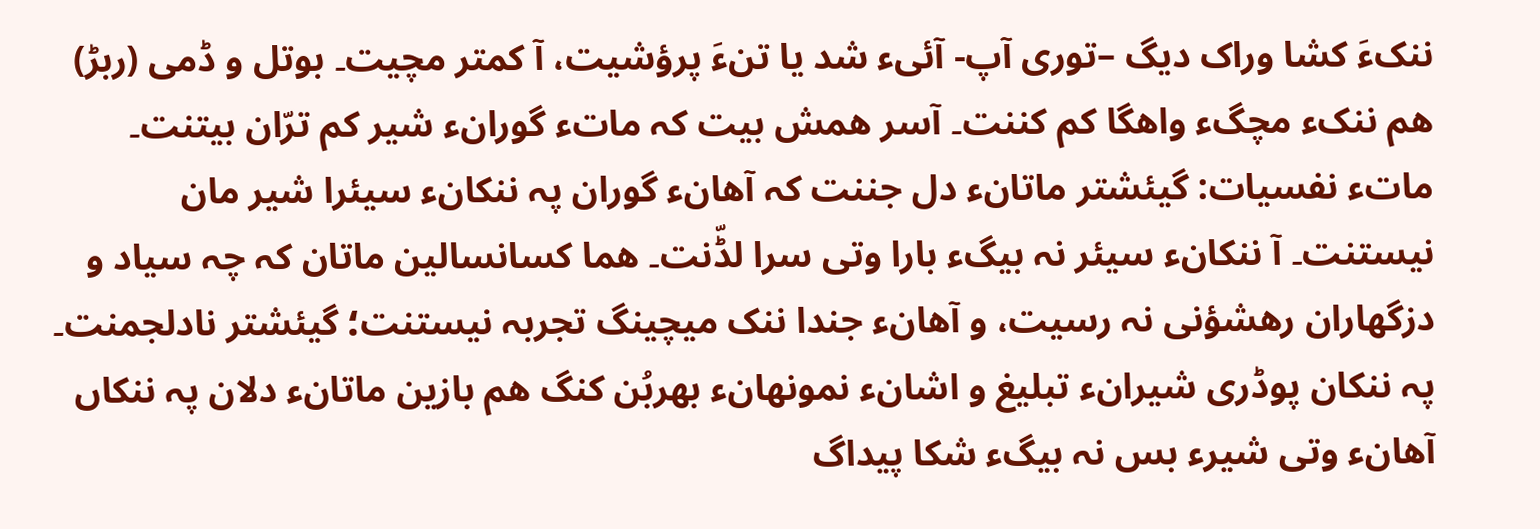ننکءَ کشا وراک دیگ –توری آپ- آئیء شد یا تنءَ پرؤشیت، آ کمتر مچیت۔ بوتل و ڈمی (ربڑ) ھم ننکء مچگء واھگا کم کننت۔ آسر ھمش بیت کہ ماتء گورانء شیر کم ترّان بیتنت۔
ماتء نفسیات: گیئشتر ماتانء دل جننت کہ آھانء گوران پہ ننکانء سیئرا شیر مان نیستنت۔ آ ننکانء سیئر نہ بیگء بارا وتی سرا لڈّنت۔ ھما کسانسالین ماتان کہ چہ سیاد و دزگھاران رھشؤنی نہ رسیت، و آھانء جندا ننک میچینگ تجربہ نیستنت؛ گیئشتر نادلجمنت۔ پہ ننکان پوڈری شیرانء تبلیغ و اشانء نمونھانء بھربُن کنگ ھم بازین ماتانء دلان پہ ننکاں آھانء وتی شیرء بس نہ بیگء شکا پیداگ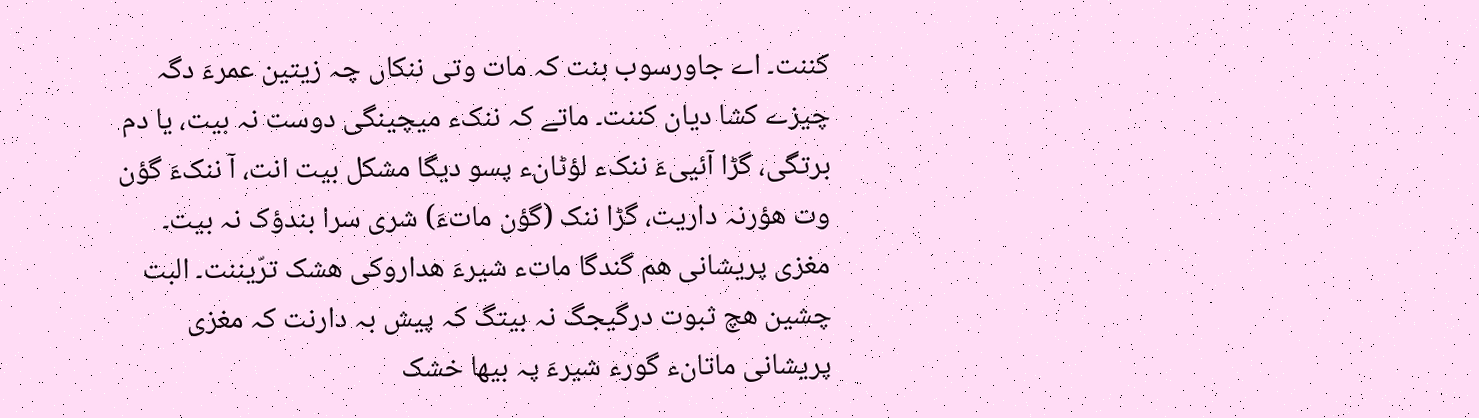کننت۔ اے جاورسوب بنت کہ مات وتی ننکاں چہ زیتین عمرءَ دگہ چیزے کشا دیان کننت۔ ماتے کہ ننکء میچینگی دوست نہ بیت، یا دم برتگی، گڑا آئییءَ ننکء لؤٹانء پسو دیگا مشکل بیت انت، آ ننکءَ گؤن وت ھؤرنہ داریت، گڑا ننک (گؤن ماتءَ) شری سرا بندؤک نہ بیت۔ مغزی پریشانی ھم گندگا ماتء شیرءَ ھداروکی ھشک ترّیننت۔ البت چشین ھچ ثبوت درگيجگ نہ بیتگ کہ پیش بہ دارنت کہ مغزی پریشانی ماتانء گورء شیرءَ پہ بیھا خشک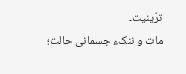ترّینیت۔
مات و ننکء جسمانی حالت؛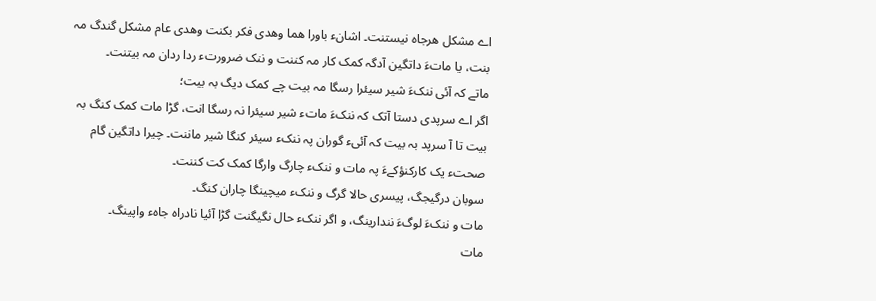اے مشکل ھرجاہ نیستنت۔ اشانء باورا ھما وھدی فکر بکنت وھدی عام مشکل گندگ مہ بنت، یا ماتءَ داتگین آدگہ کمک کار مہ کننت و ننک ضرورتء ردا ردان مہ بیتنت۔
ماتے کہ آئی ننکءَ شیر سیئرا رسگا مہ بیت چے کمک دیگ بہ بیت؛
اگر اے سرپدی دستا آتک کہ ننکءَ ماتء شیر سیئرا نہ رسگا انت، گڑا مات کمک کنگ بہ بیت تا آ سرپد بہ بیت کہ آئیء گوران پہ ننکء سیئر کنگا شیر ماننت۔ چیرا داتگین گام صحتء یک کارکنؤکےءَ پہ مات و ننکء چارگ وارگا کمک کت کننت۔
سوبان درگیجگ، پیسری حالا گرگ و ننکء میچینگا چاران کنگ۔
مات و ننکءَ لوگءَ نندارینگ، و اگر ننکء حال نگیگنت گڑا آئیا نادراہ جاہء واپینگ۔
مات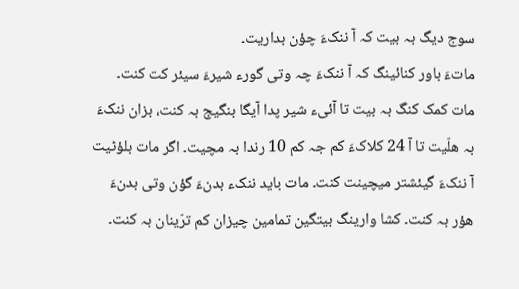سوج دیگ بہ بیت کہ آ ننکءَ چؤن بداریت۔
ماتءَ باور کنائینگ کہ آ ننکءَ چہ وتی گورء شیرءَ سیئر کت کنت۔
مات کمک کنگ بہ بیت تا آئیء شیر پدا آیگا بنگیج بہ کنت، بزان ننکءَ بہ ھلّیت تا آ 24 کلاکءَ کم جہ کم 10 رندا بہ مچیت۔ اگر مات بلؤٹیت آ ننکءَ گيئشتر میچینت کنت۔ مات باید ننکء بدنءَ گؤن وتی بدنءَ ھؤر بہ کنت۔ کشا وارینگ بیتگین تمامین چيزان کم ترّینان بہ کنت۔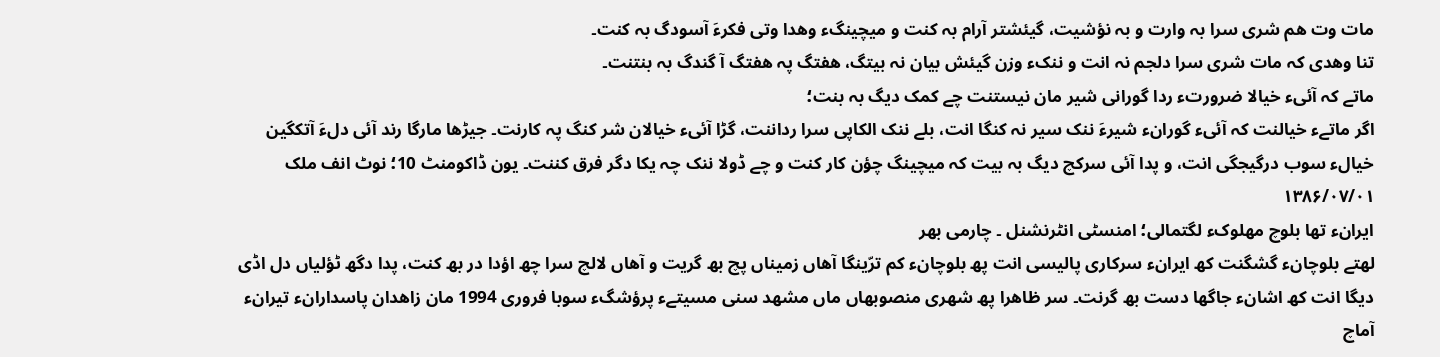مات وت ھم شری سرا بہ وارت و بہ نؤشیت، گيئشتر آرام بہ کنت و میچینگء وھدا وتی فکرءَ آسودگ بہ کنت۔
تنا وھدی کہ مات شری سرا دلجم نہ انت و ننکء وزن گيئش بیان نہ بیتگ، ھفتگ پہ ھفتگ آ گندگ بہ بنتنت۔
ماتے کہ آئیء خیالا ضرورتء ردا گورانی شیر مان نیستنت چے کمک دیگ بہ بنت؛
اگر ماتےء خیالنت کہ آئیء گورانء شیرءَ ننک سیر نہ کنگا انت، بلے ننک الکاپی سرا رداننت، گڑا آئیء خیالان شر کنگ پہ کارنت۔ جیڑھا مارگا رند آئی دلءَ آتکگین خیالء سوب درگيجگی انت، و پدا آئی سرکچ دیگ بہ بیت کہ میچينگ چؤن کار کنت و چے ڈولا ننک چہ یکا دگر فرق کننت۔ یون ڈاکومنٹ 10؛ نوٹ انف ملک
۱۳۸۶/۰۷/۰۱
ایرانء تھا بلوچ مھلوکء لگتمالی؛ امنسٹی انٹرنشنل ۔ چارمی بھر
لھتے بلوچانء گشگنت کھ ایرانء سرکاری پالیسی انت پھ بلوچانء کم ترّينگا آھاں زمیناں پچ بھ گریت و آھاں لالچ سرا چھ اؤدا در بھ کنت، پدا دگھ ٹؤلیاں دل اڈی دیگا انت کھ اشانء جاگھا دست بھ گرنت۔ سر ظاھرا پھ شھری منصوبھاں ماں مشھد سنی مسیتےء پرؤشگء سوبا فروری 1994 مان زاھدان پاسدارانء تیرانء آماچ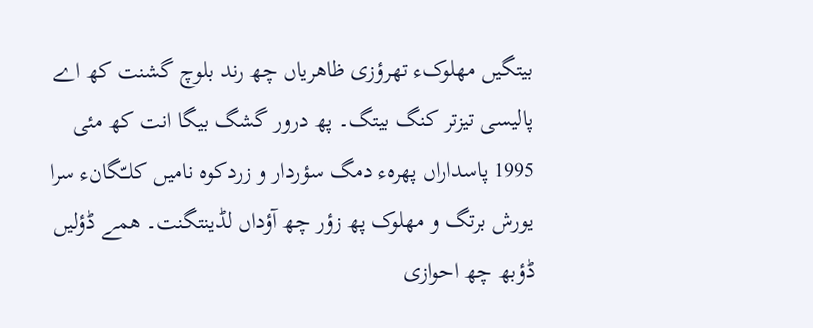بیتگیں مھلوکء تھرؤزی ظاھریاں چھ رند بلوچ گشنت کھ اے پالیسی تیزتر کنگ بیتگ۔ پھ درور گشگ بیگا انت کھ مئی 1995 پاسداراں پھرہء دمگ سؤردار و زردکوہ نامیں کلــّگانء سرا یورش برتگ و مھلوک پھ زؤر چھ آؤداں لڈینتگنت۔ ھمے ڈؤلیں ڈؤبھ چھ احوازی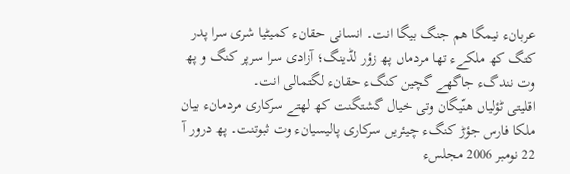عربانء نيمگا ھم جنگ بیگا انت۔ انسانی حقانء کمیٹیا شری سرا پدر کتگ کھ ملکےء تھا مردماں پھ زؤر لڈینگ؛ آزادی سرا سرپر کنگ و پھ وت نندگء جاگھے گچین کنگء حقانء لگتمالی انت۔
اقلیتی ٹؤلیاں ھنّيگان وتی خیال گشتگنت کھ لھتے سرکاری مردمانء بیان ملکا فارس جؤڑ کنگء چیئریں سرکاری پالیسیانء وت ثبوتنت۔ پھ درور آ 22 نومبر 2006 مجلسء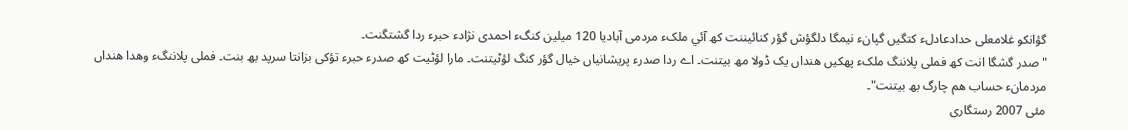گؤانکو غلامعلی حدادعادلء کتگیں گپانء نیمگا دلگؤش گؤر کنائیننت کھ آئي ملکء مردمی آبادیا 120 میلین کنگء احمدی نژادء حبرء ردا گشتگنت۔
" صدر گشگا انت کھ فملی پلاننگ ملکء پھکیں ھنداں یک ڈولا مھ بیتنت۔ اے ردا صدرء پریشانیاں خیال گؤر کنگ لؤٹیتنت۔ مارا لؤٹیت کھ صدرء حبرء تؤکی بزانتا سرپد بھ بنت۔ فملی پلاننگء وھدا ھنداں مردمانء حساب ھم چارگ بھ بیتنت"۔
مئی 2007 رستگاری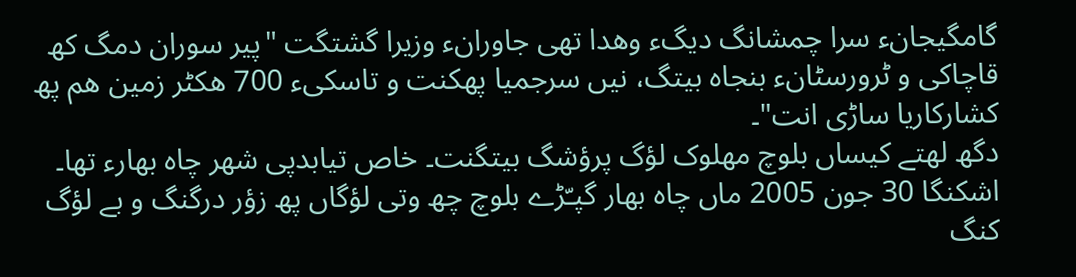گامگیجانء سرا چمشانگ دیگء وھدا تھی جاورانء وزیرا گشتگت "پیر سوران دمگ کھ قاچاکی و ٹرورسٹانء بنجاہ بیتگ، نیں سرجمیا پھکنت و تاسکیء 700 ھکٹر زمین ھم پھ کشارکاریا ساڑی انت"۔
دگھ لھتے کیساں بلوچ مھلوک لؤگ پرؤشگ بیتگنت۔ خاص تیابدپی شھر چاہ بھارء تھا۔ اشکنگا 30 جون 2005 ماں چاہ بھار گپـّڑے بلوچ چھ وتی لؤگاں پھ زؤر درگنگ و بے لؤگ کنگ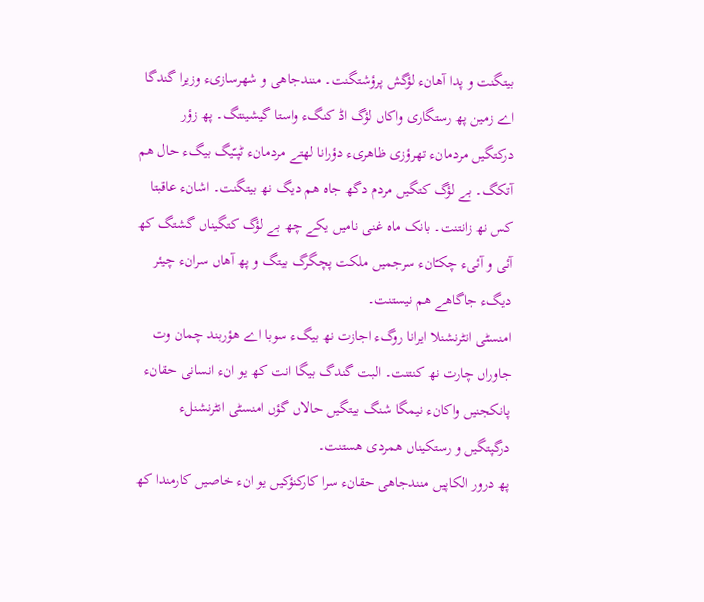بیتگنت و پدا آھانء لؤگش پرؤشتگنت۔ منندجاھی و شھرسازیء وزیرا گندگا اے زمین پھ رستگاری واکاں لؤگ اڈ کنگء واستا گيشینتگ۔ پھ زؤر درکتگیں مردمانء تھرؤزی ظاھریء دؤرانا لھتے مردمانء ٹپـّيگ بیگء حال ھم آتکگ۔ بے لؤگ کتگیں مردم دگھ جاہ ھم دیگ نھ بیتگنت۔ اشانء عاقبتا کس نھ زانتنت۔ بانک ماہ غنی نامیں یکے چھ بے لؤگ کتگیناں گشتگ کھ آئی و آئیء چکـّانء سرجمیں ملکت پچگرگ بیتگ و پھ آھاں سرانء چیئر دیگء جاگاھے ھم نیستنت۔
امنسٹی انٹرنشنلا ایرانا روگء اجازت نھ بیگء سوبا اے ھؤربند چمان وت جاوراں چارت نھ کنتنت۔ البت گندگ بیگا انت کھ یو انء انسانی حقانء پانکجنیں واکانء نیمگا شنگ بیتگیں حالاں گؤں امنسٹی انٹرنشنلء درگپتگیں و رستکیناں ھمردی ھستنت۔
پھ درور الکاپیں منندجاھی حقانء سرا کارکنؤکیں یو انء خاصیں کارمندا کھ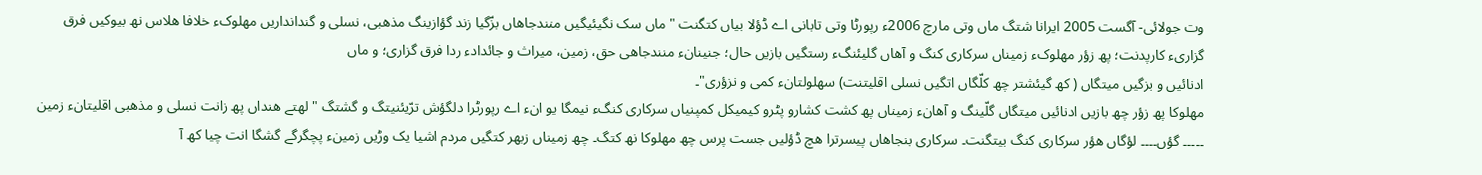وت جولائی- آگست 2005 ایرانا شتگ ماں وتی مارچ 2006ء رپورٹا وتی تابانی اے ڈؤلا بیاں کتگنت "ماں سک نگیئیگیں منندجاھاں بزّگيا زند گؤازینگ مذھبی، نسلی و گندانداریں مھلوکء خلافا ھلاس نھ بیوکیں فرق گزاریء کارپدنت؛ پھ زؤر مھلوکء زمیناں سرکاری کنگ و آھاں گلیئنگء رستگیں بازیں حال؛ جنینانء منندجاھی حق، زمین، میراث و جائدادء ردا فرق گزاری؛ و ماں
ادنائيں و بزگيں میتگاں ( کھ گیئشتر چھ کلّگاں اتگیں نسلی اقلیتنت) سھلولتانء کمی و نزؤری"۔
مھلوکا پھ زؤر چھ بازیں ادنائیں میتگاں گلّینگ و آھانء زمیناں پھ کشت کشارو پٹرو کیمیکل کمپنیاں سرکاری کنگء نیمگا یو انء اے رپورٹرا دلگؤش ترّيئنیتگ و گشتگ " لھتے ھنداں پھ زانت نسلی و مذھبی اقلیتانء زمین ۔۔۔۔۔ گؤں۔۔۔۔ لؤگاں ھؤر سرکاری کنگ بیتگنت۔ سرکاری بنجاھاں پیسرترا ھچ ڈؤلیں جست پرس چھ مھلوکا نھ کتگ۔ چھ زمیناں زبھر کتگیں مردم اشیا یک وڑیں زمینء پچگرگے گشگا انت چیا کھ آ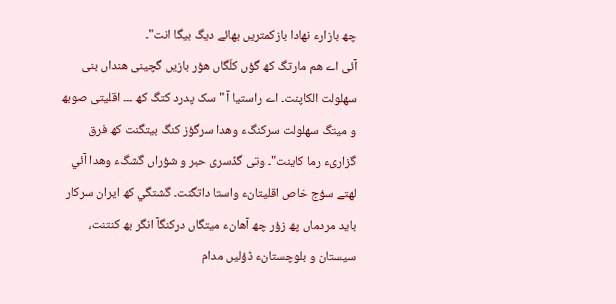چھ بازارء نھادا بازکمتریں بھائے دیگ بیگا انت"۔
آئی اے ھم مارتگ کھ گؤں کلّگاں ھؤر بازیں گچينی ھنداں بنی سھلولت الکاپنت۔ اے راستیا آ "سک پدرد کتگ کھ ۔۔۔ اقلیتی صوبھ و میتگ سھلولت سرکنگء وھدا سرگؤز کنگ بیتگنت کھ فرق گزاریء رما کاینت"۔ وتی گڈسری حبر و شؤراں گشگء وھدا آئي لھتے سؤج خاص اقلیتانء واستا داتگنت۔ گشتگي کھ ایران سرکار باید مردماں پھ زؤر چھ آھانء میتگاں درکنگآ انگر بھ کنتنت، سیستان و بلوچستانء ڈؤلیں مدام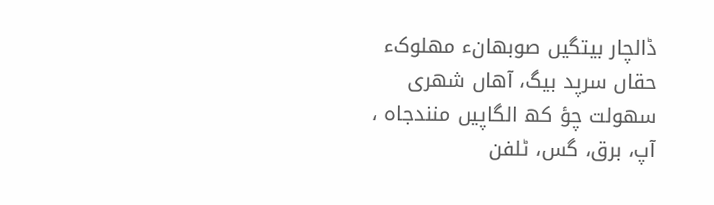ڈالچار بیتگیں صوبھانء مھلوکء حقاں سرپد بیگ، آھاں شھری سھولت چؤ کھ الگاپیں منندجاہ ، آپ، برق، گس، ٹلفن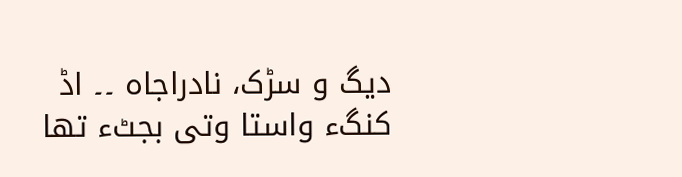دیگ و سڑک، نادراجاہ ۔۔ اڈ کنگء واستا وتی بجٹء تھا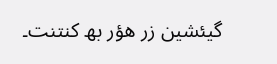گيئشین زر ھؤر بھ کنتنت۔